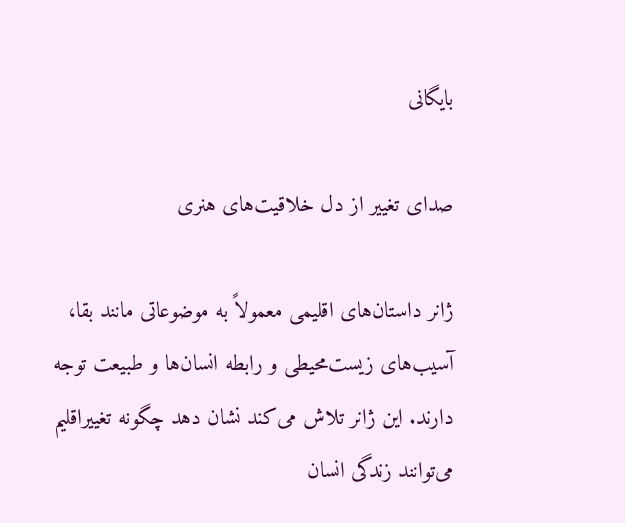بایگانی

صدای تغییر از دل خلاقیت‌های هنری

ژانر داستان‌های اقلیمی معمولاً به موضوعاتی مانند بقا، آسیب‌های زیست‌محیطی و رابطه انسان‌ها و طبیعت توجه دارند. این ژانر تلاش می‌کند نشان دهد چگونه تغییراقلیم می‌توانند زندگی انسان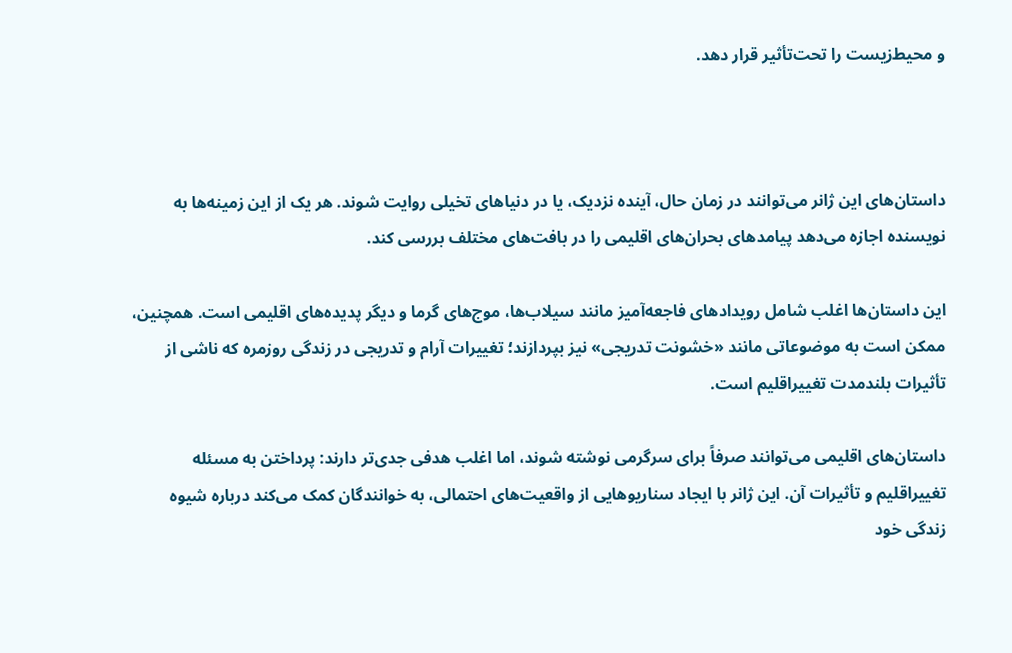و محیط‌زیست را تحت‌تأثیر قرار دهد.



داستان‌های این ژانر می‌توانند در زمان حال، آینده نزدیک، یا در دنیاهای تخیلی روایت شوند. هر یک از این زمینه‌ها به نویسنده اجازه می‌دهد پیامدهای بحران‌های اقلیمی را در بافت‌های مختلف بررسی کند.

این داستان‌ها اغلب شامل رویدادهای فاجعه‌آمیز مانند سیلاب‌ها، موج‌های گرما و دیگر پدیده‌های اقلیمی است. همچنین، ممکن است به موضوعاتی مانند «خشونت تدریجی» نیز بپردازند؛ تغییرات آرام و تدریجی در زندگی روزمره که ناشی از تأثیرات بلندمدت تغییراقلیم است.

داستان‌های اقلیمی می‌توانند صرفاً برای سرگرمی نوشته شوند، اما اغلب هدفی جدی‌تر دارند: پرداختن به مسئله تغییراقلیم و تأثیرات آن. این ژانر با ایجاد سناریوهایی از واقعیت‌های احتمالی، به خوانندگان کمک می‌کند درباره شیوه زندگی خود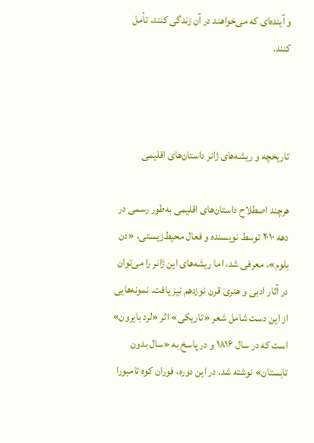و آینده‌ای که می‌خواهند در آن زندگی کنند، تأمل کنند.



تاریخچه و ریشه‌های ژانر داستان‌های اقلیمی

هرچند اصطلاح داستان‌های اقلیمی به‌طور رسمی در دهه ۲۰۱۰ توسط نویسنده و فعال محیط‌زیستی، «دن بلوم»، معرفی شد، اما ریشه‌های این ژانر را می‌توان در آثار ادبی و هنری قرن نوزدهم نیز یافت. نمونه‌هایی از این دست شامل شعر «تاریکی» اثر «لرد بایرون» است که در سال ۱۸۱۶ و در پاسخ به «سال بدون تابستان» نوشته شد. در این دوره، فوران کوه تامبورا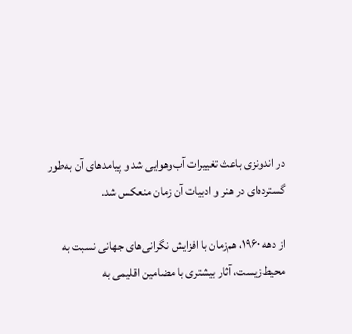در اندونزی باعث تغییرات آب‌وهوایی شد و پیامدهای آن به‌طور گسترده‌ای در هنر و ادبیات آن زمان منعکس شد.

از دهه ۱۹۶۰، هم‌زمان با افزایش نگرانی‌های جهانی نسبت به محیط‌زیست، آثار بیشتری با مضامین اقلیمی به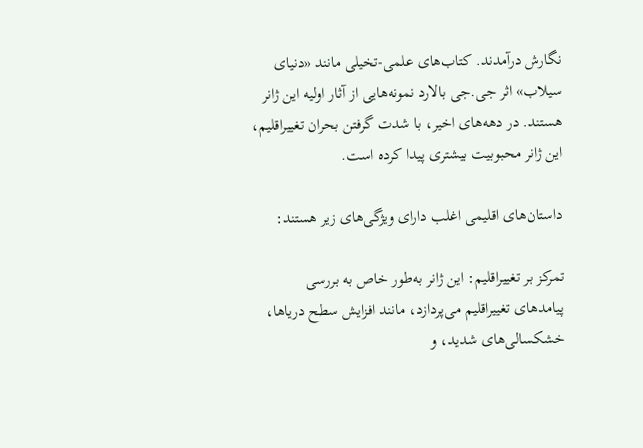نگارش درآمدند. کتاب‌های علمی-تخیلی مانند «دنیای سیلاب» اثر جی.جی بالارد نمونه‌هایی از آثار اولیه این ژانر هستند. در دهه‌های اخیر، با شدت گرفتن بحران تغییراقلیم، این ژانر محبوبیت بیشتری پیدا کرده است.

داستان‌های اقلیمی اغلب دارای ویژگی‌های زیر هستند:

تمرکز بر تغییراقلیم: این ژانر به‌طور خاص به بررسی پیامدهای تغییراقلیم می‌پردازد، مانند افزایش سطح دریاها، خشکسالی‌های شدید، و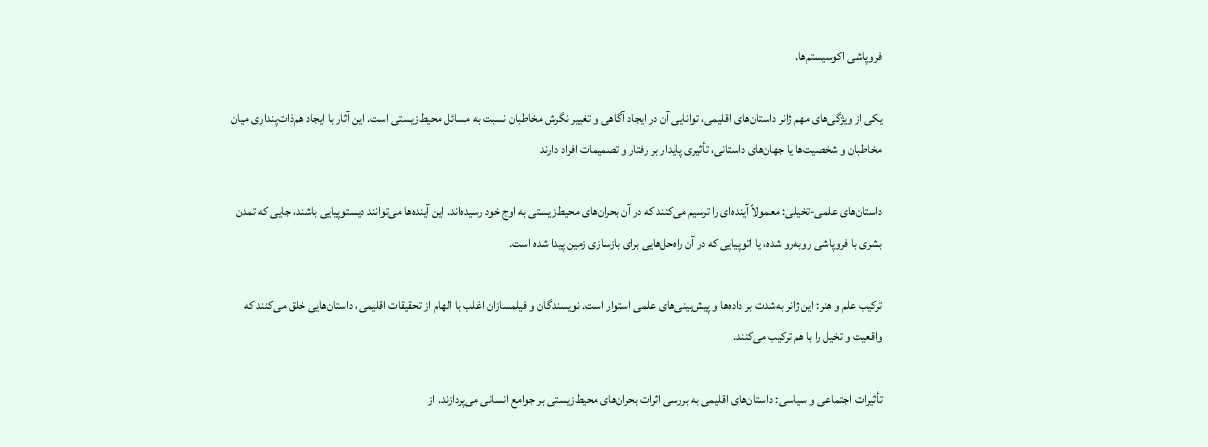فروپاشی اکوسیستم‌ها.

یکی از ویژگی‌های مهم ژانر داستان‌های اقلیمی، توانایی آن در ایجاد آگاهی و تغییر نگرش مخاطبان نسبت به مسائل محیط‌زیستی است. این آثار با ایجاد هم‌ذات‌پنداری میان مخاطبان و شخصیت‌ها یا جهان‌های داستانی، تأثیری پایدار بر رفتار و تصمیمات افراد دارند

داستان‌های علمی-تخیلی: معمولاً آینده‌ای را ترسیم می‌کنند که در آن بحران‌های محیط‌زیستی به اوج خود رسیده‌اند. این آینده‌ها می‌توانند دیستوپیایی باشند، جایی که تمدن بشری با فروپاشی روبه‌رو شده، یا اتوپیایی که در آن راه‌حل‌هایی برای بازسازی زمین پیدا شده است.

ترکیب علم و هنر: این ژانر به‌شدت بر داده‌ها و پیش‌بینی‌های علمی استوار است. نویسندگان و فیلمسازان اغلب با الهام از تحقیقات اقلیمی، داستان‌هایی خلق می‌کنند که واقعیت و تخیل را با هم ترکیب می‌کنند.

تأثیرات اجتماعی و سیاسی: داستان‌های اقلیمی به بررسی اثرات بحران‌های محیط‌زیستی بر جوامع انسانی می‌پردازند. از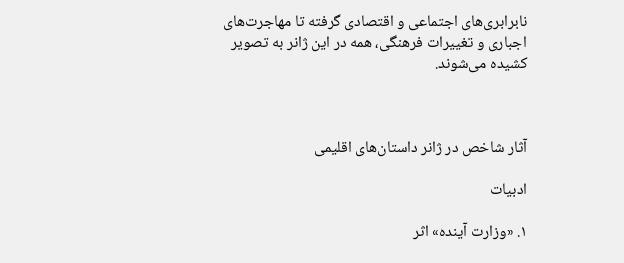نابرابری‌های اجتماعی و اقتصادی گرفته تا مهاجرت‌های اجباری و تغییرات فرهنگی، همه در این ژانر به تصویر کشیده می‌شوند.



آثار شاخص در ژانر داستان‌های اقلیمی

ادبیات

۱. «وزارت آینده» اثر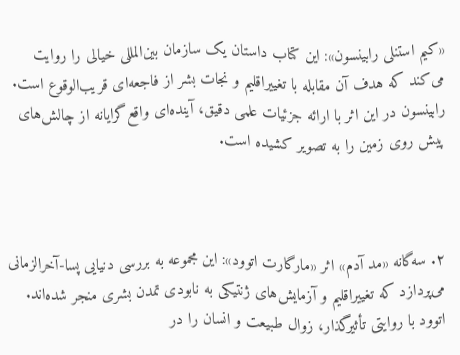«کیم استنلی رابینسون»: این کتاب داستان یک سازمان بین‌المللی خیالی را روایت می‌کند که هدف آن مقابله با تغییراقلیم و نجات بشر از فاجعه‌ای قریب‌الوقوع است. رابینسون در این اثر با ارائه جزئیات علمی دقیق، آینده‌ای واقع‌گرایانه از چالش‌های پیش‌ روی زمین را به تصویر کشیده است.



۲. سه‌گانه «مد آدم» اثر «مارگارت اتوود»: این مجموعه به بررسی دنیایی پسا-آخرالزمانی می‌پردازد که تغییراقلیم و آزمایش‌های ژنتیکی به نابودی تمدن بشری منجر شده‌اند. اتوود با روایتی تأثیرگذار، زوال طبیعت و انسان را در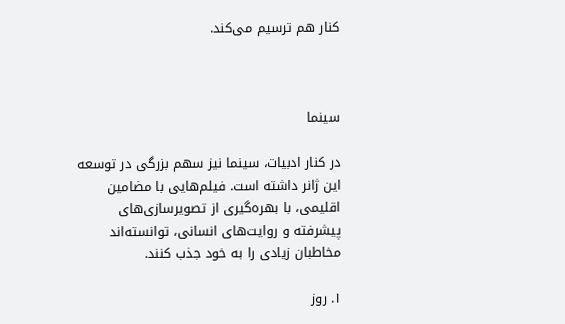کنار هم ترسیم می‌کند.



سینما

در کنار ادبیات، سینما نیز سهم بزرگی در توسعه این ژانر داشته است. فیلم‌هایی با مضامین اقلیمی، با بهره‌گیری از تصویرسازی‌های پیشرفته و روایت‌های انسانی، توانسته‌اند مخاطبان زیادی را به خود جذب کنند.

۱. روز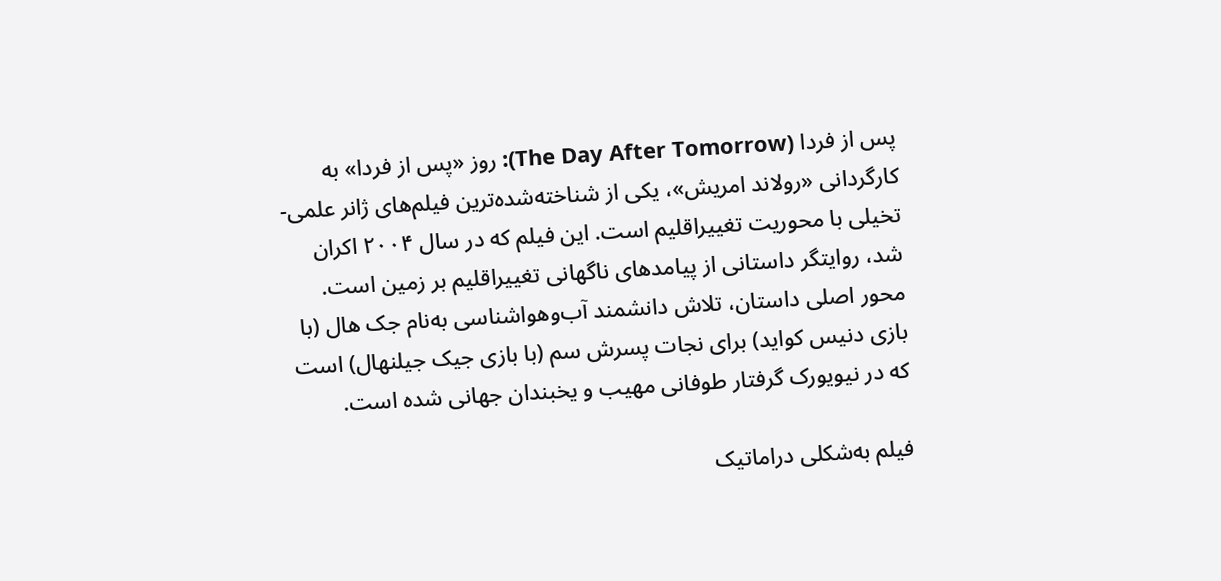پس از فردا (The Day After Tomorrow): روز «پس از فردا» به کارگردانی «رولاند امریش»، یکی از شناخته‌شده‌ترین فیلم‌های ژانر علمی-تخیلی با محوریت تغییراقلیم است. این فیلم که در سال ۲۰۰۴ اکران شد، روایتگر داستانی از پیامدهای ناگهانی تغییراقلیم بر زمین است. محور اصلی داستان، تلاش دانشمند آب‌وهواشناسی به‌نام جک هال (با بازی دنیس کواید) برای نجات پسرش سم (با بازی جیک جیلنهال) است که در نیویورک گرفتار طوفانی مهیب و یخبندان جهانی شده است.

فیلم به‌شکلی دراماتیک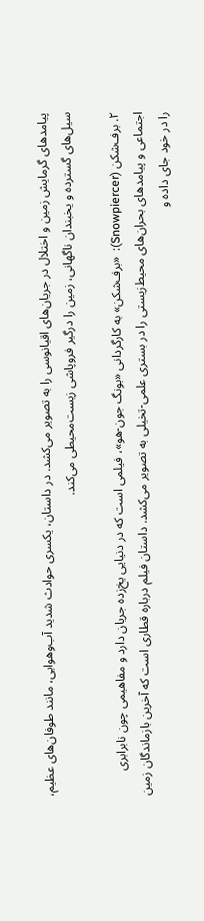پیامدهای گرمایش زمین و اختلال در جریان‌های اقیانوسی را به تصویر می‌کشد. در داستان، یکسری حوادث شدید آب‌وهوایی، مانند طوفان‌های عظیم، سیل‌های گسترده و یخبندان ناگهانی، زمین را درگیر فروپاشی زیست‌محیطی می‌کند.

۲. برف‌شکن (Snowpiercer):  «برف‌شکن» به کارگردانی «بونگ جون-هو»، فیلمی است که در دنیایی یخ‌زده جریان دارد و مفاهیمی چون نابرابری اجتماعی و پیامدهای بحران‌های محیط‌زیستی را در بستری علمی-تخیلی به تصویر می‌کشد. داستان فیلم درباره قطاری است که آخرین بازماندگان زمین را در خود جای داده و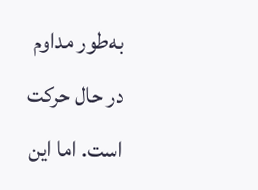به‌طور مداوم در حال حرکت است. اما این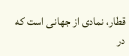قطار، نمادی از جهانی است که در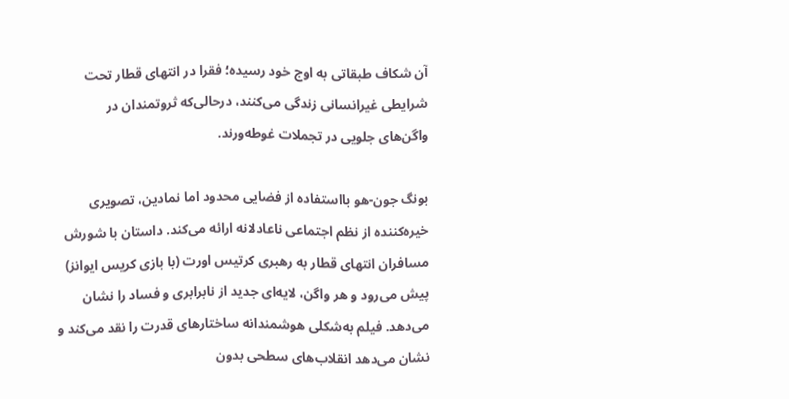آن شکاف طبقاتی به اوج خود رسیده؛ فقرا در انتهای قطار تحت شرایطی غیرانسانی زندگی می‌کنند، درحالی‌که ثروتمندان در واگن‌های جلویی در تجملات غوطه‌ورند.

بونگ جون-هو بااستفاده از فضایی محدود اما نمادین، تصویری خیره‌کننده از نظم اجتماعی ناعادلانه ارائه می‌کند. داستان با شورش مسافران انتهای قطار به رهبری کرتیس اورت (با بازی کریس ایوانز) پیش می‌رود و هر واگن، لایه‌ای جدید از نابرابری و فساد را نشان می‌دهد. فیلم به‌شکلی هوشمندانه ساختارهای قدرت را نقد می‌کند و نشان می‌دهد انقلاب‌های سطحی بدون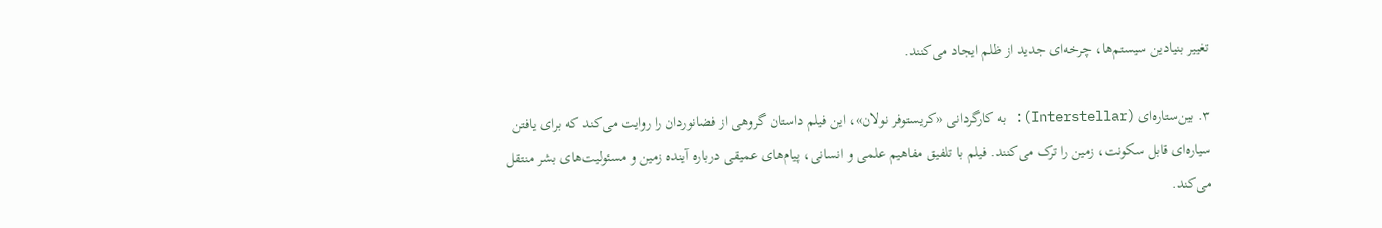تغییر بنیادین سیستم‌ها، چرخه‌ای جدید از ظلم ایجاد می‌کنند.

۳. بین‌ستاره‌ای (Interstellar): به کارگردانی «کریستوفر نولان»، این فیلم داستان گروهی از فضانوردان را روایت می‌کند که برای یافتن سیاره‌ای قابل سکونت، زمین را ترک می‌کنند. فیلم با تلفیق مفاهیم علمی و انسانی، پیام‌های عمیقی درباره آینده زمین و مسئولیت‌های بشر منتقل می‌کند.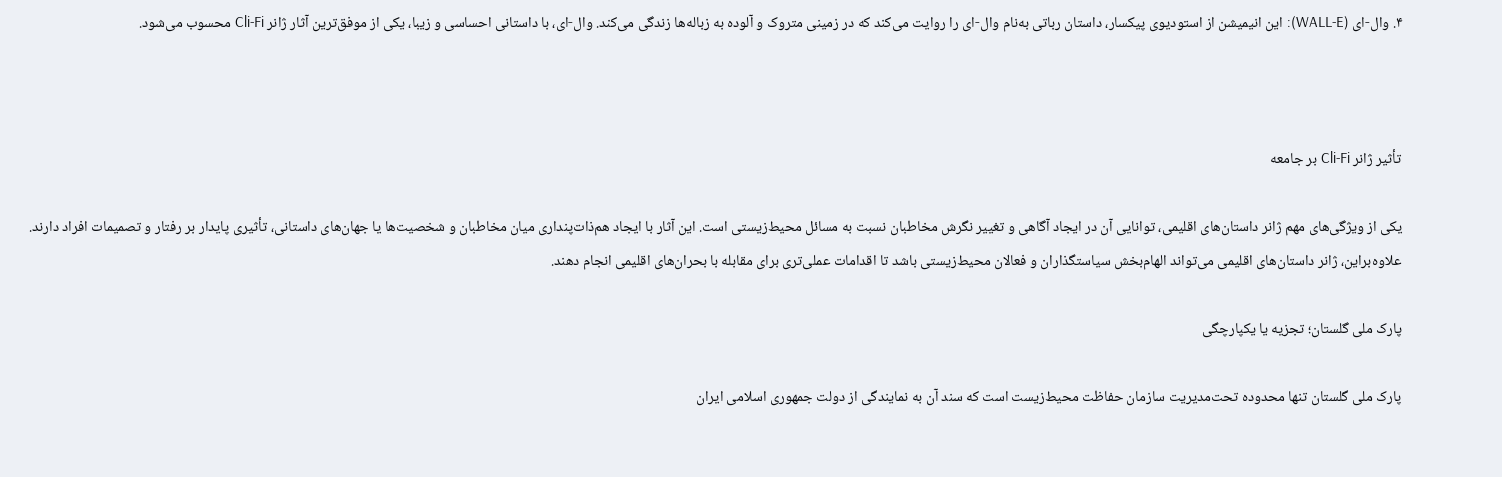۴. وال-ای (WALL-E): این انیمیشن از استودیوی پیکسار، داستان رباتی به‌نام وال-ای را روایت می‌کند که در زمینی متروک و آلوده به زباله‌ها زندگی می‌کند. وال-ای، با داستانی احساسی و زیبا، یکی از موفق‌ترین آثار ژانر Cli-Fi محسوب می‌شود.



تأثیر ژانر Cli-Fi بر جامعه

یکی از ویژگی‌های مهم ژانر داستان‌های اقلیمی، توانایی آن در ایجاد آگاهی و تغییر نگرش مخاطبان نسبت به مسائل محیط‌زیستی است. این آثار با ایجاد هم‌ذات‌پنداری میان مخاطبان و شخصیت‌ها یا جهان‌های داستانی، تأثیری پایدار بر رفتار و تصمیمات افراد دارند. علاوه‌براین، ژانر داستان‌های اقلیمی می‌تواند الهام‌بخش سیاستگذاران و فعالان محیط‌زیستی باشد تا اقدامات عملی‌تری برای مقابله با بحران‌های اقلیمی انجام دهند.

پارک ملی گلستان؛ تجزیه یا یکپارچگی

پارک ملی گلستان تنها محدوده تحت‌مدیریت سازمان حفاظت محیط‌زیست است که سند آن به نمایندگی از دولت جمهوری اسلامی‌ ایران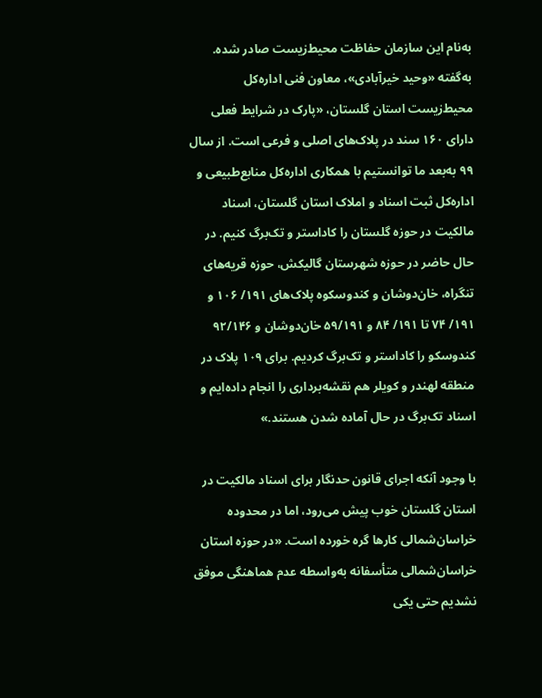به‌نام این سازمان حفاظت محیط‌زیست صادر شده. به‌گفته «وحید خیرآبادی»، معاون فنی اداره‌کل محیط‌‌‌زیست استان گلستان، «پارک در شرایط فعلی دارای ۱۶۰ سند در پلاک‌های اصلی و فرعی است. از سال ۹۹ به‌بعد ما توانستیم با همکاری اداره‌کل منابع‌طبیعی و اداره‌کل ثبت اسناد و املاک استان گلستان، اسناد مالکیت در حوزه گلستان را کاداستر و تک‌برگ کنیم. در حال حاضر در حوزه شهرستان گالیکش، حوزه قریه‌های تنگراه، خان‌دوشان و کندوسکوه پلاک‌های ۱۹۱/ ۱۰۶ و ۱۹۱/ ۷۴ تا ۱۹۱/ ۸۴ و ۵۹/۱۹۱ خان‌دوشان و ۹۲/۱۴۶ کندوسکو را کاداستر و تک‌برگ کردیم. برای ۱۰۹ پلاک در منطقه لهندر و کویلر هم نقشه‌برداری را انجام داده‌‌ایم و اسناد تک‌برگ در حال آماده شدن هستند.»

با وجود آنکه اجرای قانون حدنگار برای اسناد مالکیت در استان گلستان خوب پیش می‌رود، اما در محدوده خراسان‌شمالی کارها گره خورده است. «در حوزه استان خراسان‌شمالی متأسفانه به‌واسطه عدم هماهنگی موفق نشدیم حتی یکی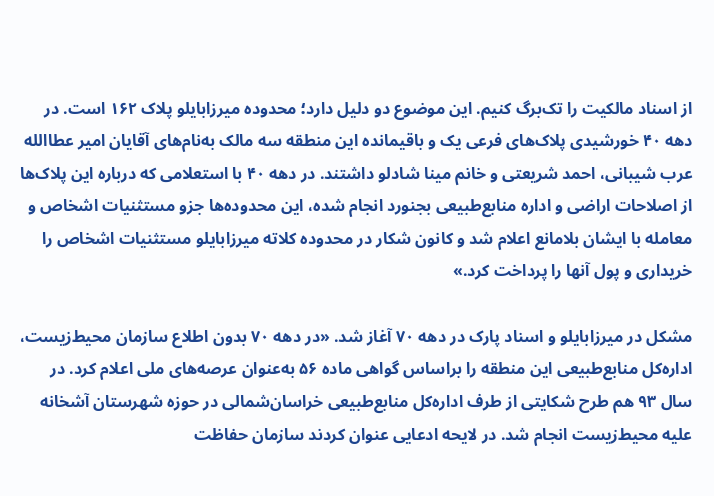از اسناد مالکیت را تک‌برگ کنیم. این موضوع دو دلیل دارد؛‌ محدوده میرزابایلو پلاک ۱۶۲ است. در دهه ۴۰ خورشیدی پلاک‌های فرعی‌ یک و باقیمانده این منطقه سه مالک به‌نام‌های آقایان امیر عطاالله عرب شیبانی، احمد شریعتی و خانم مینا شادلو داشتند. در دهه ۴۰ با استعلامی‌ که درباره این پلاک‌ها از اصلاحات اراضی و اداره منابع‌طبیعی بجنورد انجام شده، این محدوده‌ها جزو مستثنیات اشخاص و معامله با ایشان بلامانع اعلام شد و کانون شکار در محدوده کلاته میرزابایلو مستثنیات اشخاص را خریداری و پول آنها را پرداخت کرد.»

مشکل در میرزابایلو و اسناد پارک در دهه ۷۰ آغاز شد. «در دهه ۷۰ بدون اطلاع سازمان محیط‌زیست، اداره‌کل منابع‌طبیعی این منطقه را براساس گواهی ماده ۵۶ به‌عنوان عرصه‌های ملی اعلام کرد. در سال ۹۳ هم طرح شکایتی از طرف اداره‌کل منابع‌طبیعی خراسان‌شمالی در حوزه شهرستان آشخانه علیه محیط‌زیست انجام شد. در لایحه ادعایی عنوان کردند سازمان حفاظت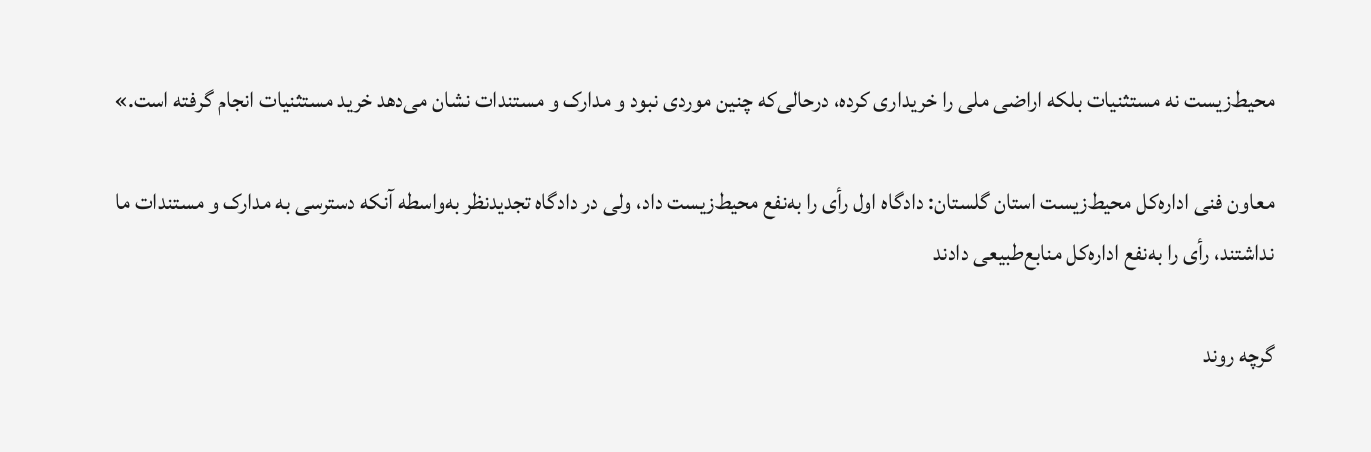محیط‌زیست نه مستثنیات بلکه اراضی ملی را خریداری کرده، درحالی‌که چنین موردی نبود و مدارک و مستندات نشان می‌دهد خرید مستثنیات انجام گرفته است.»

معاون فنی اداره‌کل محیط‌‌زیست استان گلستان: دادگاه اول رأی را به‌نفع محیط‌زیست داد، ولی در دادگاه تجدیدنظر به‌واسطه آنکه دسترسی به مدارک و مستندات ما نداشتند، رأی را به‌نفع اداره‌کل منابع‌طبیعی دادند

گرچه روند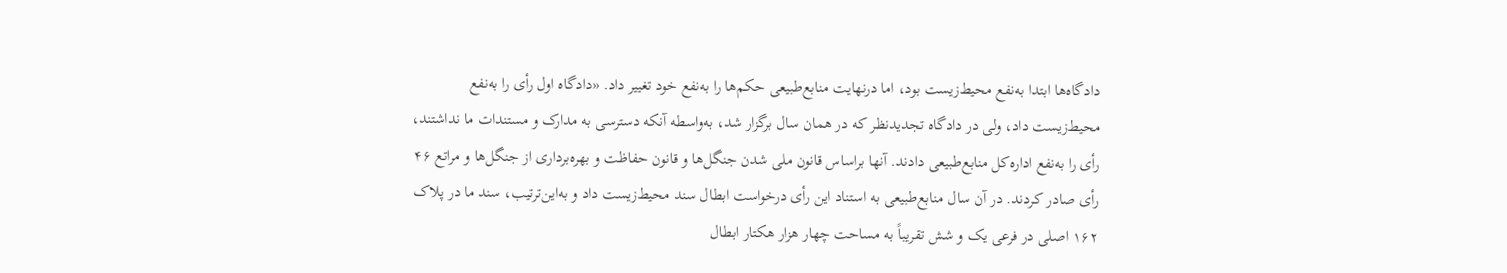دادگاه‌ها ابتدا به‌نفع محیط‌زیست بود، اما درنهایت منابع‌طبیعی حکم‌ها را به‌نفع خود تغییر داد. «دادگاه اول رأی را به‌نفع محیط‌زیست داد، ولی در دادگاه تجدیدنظر که در همان سال برگزار شد، به‌واسطه آنکه دسترسی به مدارک و مستندات ما نداشتند، رأی را به‌نفع اداره‌کل منابع‌طبیعی دادند. آنها براساس قانون ملی شدن جنگل‌ها و قانون حفاظت و بهره‌برداری از جنگل‌ها و مراتع ۴۶ رأی صادر کردند. در آن سال منابع‌طبیعی به استناد این رأی درخواست ابطال سند محیط‌زیست داد و به‌این‌ترتیب، سند ما در پلاک ۱۶۲ اصلی در فرعی یک و شش تقریباً به مساحت چهار هزار هکتار ابطال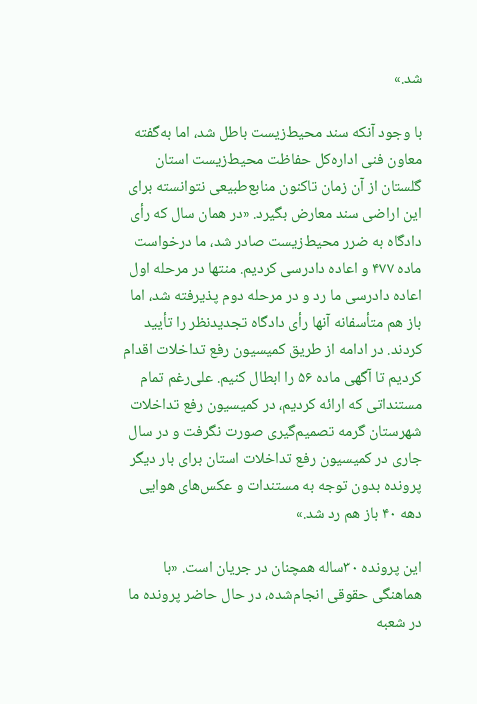شد.»

با وجود آنکه سند محیط‌زیست باطل شد، اما به‌گفته معاون فنی اداره‌کل حفاظت محیط‌زیست استان گلستان از آن زمان تاکنون منابع‌طبیعی نتوانسته برای این اراضی سند معارض بگیرد. «در همان سال که رأی دادگاه به ضرر محیط‌زیست صادر شد، ما درخواست ماده ۴۷۷ و اعاده دادرسی کردیم. منتها در مرحله اول اعاده دادرسی ما رد و در مرحله دوم پذیرفته شد، اما باز هم متأسفانه آنها رأی دادگاه تجدیدنظر را تأیید کردند. در ادامه از طریق کمیسیون رفع تداخلات اقدام کردیم تا آگهی ماده ۵۶ را ابطال کنیم. علی‌رغم تمام مستنداتی که ارائه کردیم، در کمیسیون رفع تداخلات شهرستان گرمه تصمیم‌گیری صورت نگرفت و در سال جاری در کمیسیون رفع تداخلات استان برای بار دیگر پرونده بدون توجه به مستندات و عکس‌های هوایی دهه ۴۰ باز هم رد شد.»

این پرونده ۳۰ساله همچنان در جریان است. «با هماهنگی حقوقی انجام‌شده، در حال حاضر پرونده ما در شعبه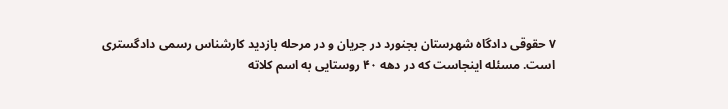۷ حقوقی دادگاه شهرستان بجنورد در جریان و در مرحله بازدید کارشناس رسمی‌‌ دادگستری است. مسئله اینجاست که در دهه ۴۰ روستایی به اسم کلاته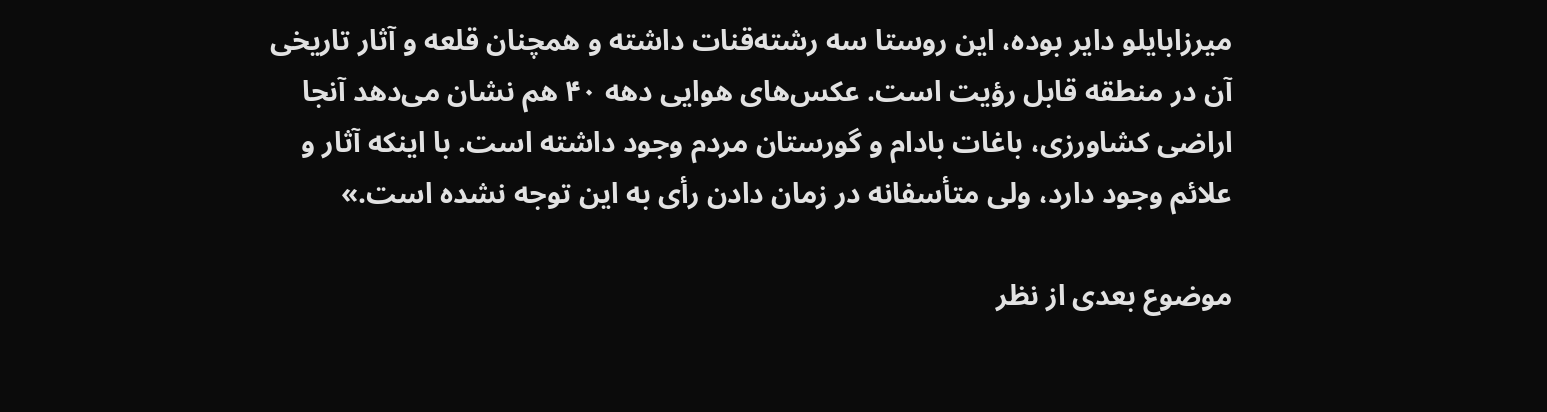میرزابایلو دایر بوده، این روستا سه رشته‌قنات داشته و همچنان قلعه و آثار تاریخی آن در منطقه قابل رؤیت است. عکس‌های هوایی دهه ۴۰ هم نشان می‌دهد آنجا اراضی کشاورزی،‌ باغات بادام و گورستان مردم وجود داشته است. با اینکه آثار و علائم وجود دارد، ولی متأسفانه در زمان دادن رأی به این توجه نشده است.»

موضوع بعدی از نظر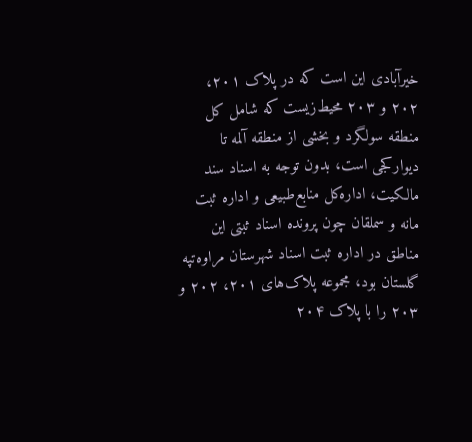خیرآبادی این است که در پلاک ۲۰۱، ۲۰۲ و ۲۰۳ محیط‌زیست که شامل کل منطقه سولگرد و بخشی از منطقه آلمه تا دیوارکجی است، بدون توجه به اسناد سند مالکیت،‌ اداره‌کل منابع‌طبیعی و اداره ثبت مانه و سملقان چون پرونده اسناد ثبتی این مناطق در اداره ثبت اسناد شهرستان مراوه‌تپه گلستان بود، مجموعه پلاک‌های ۲۰۱، ۲۰۲ و ۲۰۳ را با پلاک ۲۰۴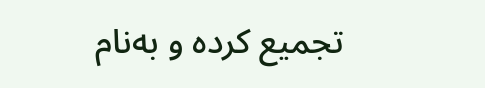تجمیع کرده و به‌نام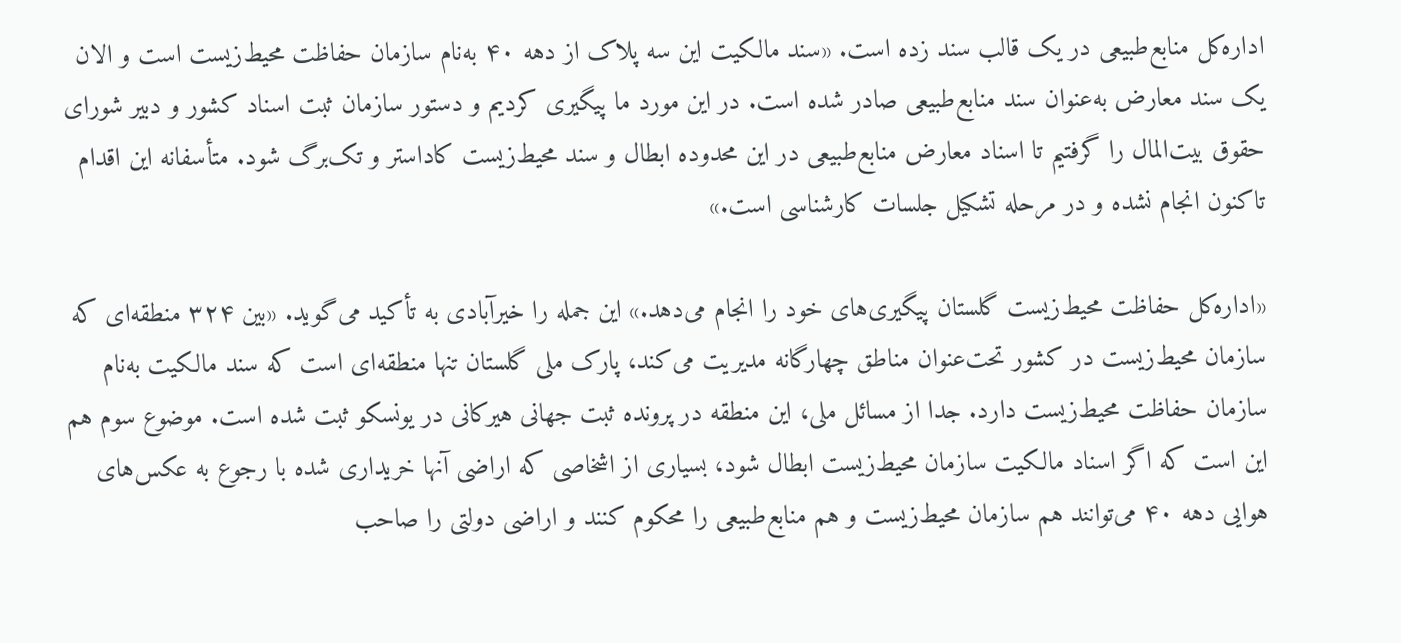اداره‌کل منابع‌طبیعی در یک قالب سند زده است. «سند مالکیت این سه پلاک از دهه ۴۰ به‌نام سازمان حفاظت محیط‌زیست است و الان یک سند معارض به‌عنوان سند منابع‌طبیعی صادر شده است. در این مورد ما پیگیری کردیم و دستور سازمان ثبت اسناد کشور و دبیر شورای حقوق بیت‌المال را گرفتیم تا اسناد معارض منابع‌طبیعی در این محدوده ابطال و سند محیط‌زیست کاداستر و تک‌برگ شود. متأسفانه این اقدام تاکنون انجام نشده و در مرحله تشکیل جلسات کارشناسی است.»

«اداره‌کل حفاظت محیط‌زیست گلستان پیگیری‌های خود را انجام می‌‌دهد.» این جمله را خیرآبادی به تأکید می‌گوید. «بین ۳۲۴ منطقه‌ای که سازمان محیط‌زیست در کشور تحت‌عنوان مناطق چهارگانه مدیریت می‌‌کند، پارک ملی گلستان تنها منطقه‌ای است که سند مالکیت به‌نام سازمان حفاظت محیط‌زیست دارد. جدا از مسائل ملی، این منطقه در پرونده ثبت جهانی هیرکانی در یونسکو ثبت شده است. موضوع سوم هم این است که اگر اسناد مالکیت سازمان محیط‌زیست ابطال شود، بسیاری از اشخاصی که اراضی آنها خریداری شده با رجوع به عکس‌های هوایی دهه ۴۰ می‌توانند هم سازمان محیط‌زیست و هم منابع‌طبیعی را محکوم کنند و اراضی دولتی را صاحب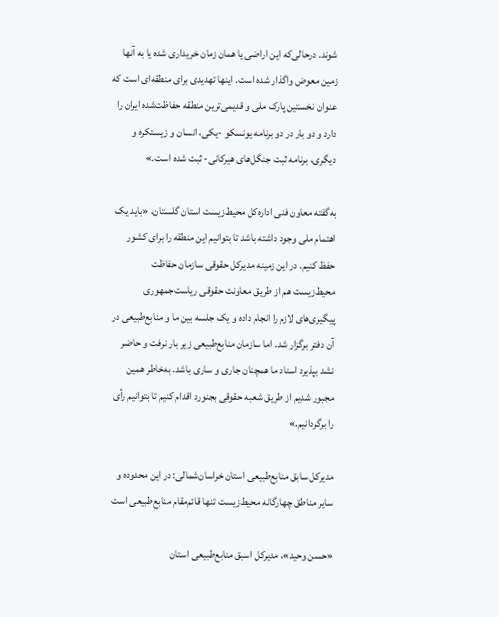شوند. درحالی‌که این اراضی یا همان زمان خریداری شده یا به آنها زمین معوض واگذار شده است. اینها تهدیدی برای منطقه‌ای است که عنوان نخستین پارک ملی و قدیمی‌ترین منطقه حفاظت‌شده ایران را دارد و دو بار در دو برنامه یونسکو -یکی، انسان و زیستکره و دیگری، برنامه ثبت جنگل‌های هیرکانی- ثبت شده است.»

به‌گفته معاون فنی اداره‌کل محیط‌‌زیست استان گلستان، «باید یک اهتمام ملی وجود داشته باشد تا بتوانیم این منطقه را برای کشور حفظ کنیم. در این زمینه مدیرکل حقوقی سازمان حفاظت محیط‌زیست هم از طریق معاونت حقوقی ریاست‌جمهوری پیگیری‌های لازم را انجام داده و یک جلسه بین ما و منابع‌طبیعی در آن دفتر برگزار شد. اما سازمان منابع‌طبیعی زیر بار نرفت و حاضر نشد بپذیرد اسناد ما همچنان جاری و ساری باشد. به‌خاطر همین مجبور شدیم از طریق شعبه حقوقی بجنورد اقدام کنیم تا بتوانیم رأی را برگردانیم.»

مدیرکل سابق منابع‌طبیعی استان خراسان‌شمالی: در این محدوده و سایر مناطق چهارگانه محیط‌زیست تنها قائم‌مقام منابع‌طبیعی است

«حسن وحید»، مدیرکل اسبق منابع‌طبیعی استان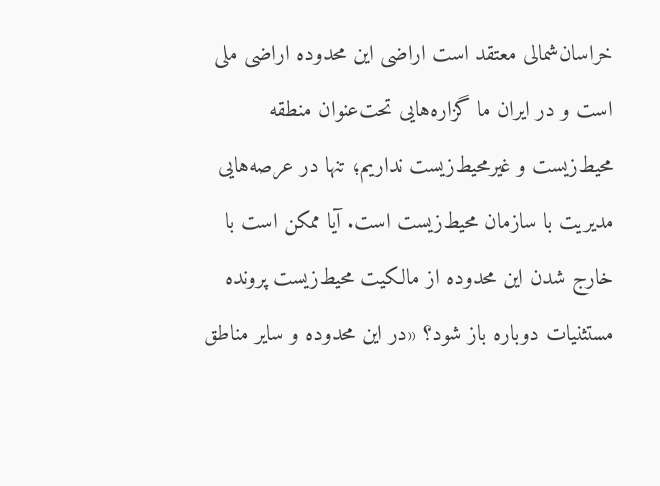خراسان‌شمالی معتقد است اراضی این محدوده اراضی ملی است‌ و در ایران ما گزاره‌‌هایی تحت‌عنوان منطقه محیط‌زیست و غیرمحیط‌زیست نداریم؛ تنها در عرصه‌هایی مدیریت با سازمان محیط‌زیست است. آیا ممکن است با خارج شدن این محدوده از مالکیت محیط‌زیست پرونده مستثنیات دوباره باز شود؟ «در این محدوده و سایر مناطق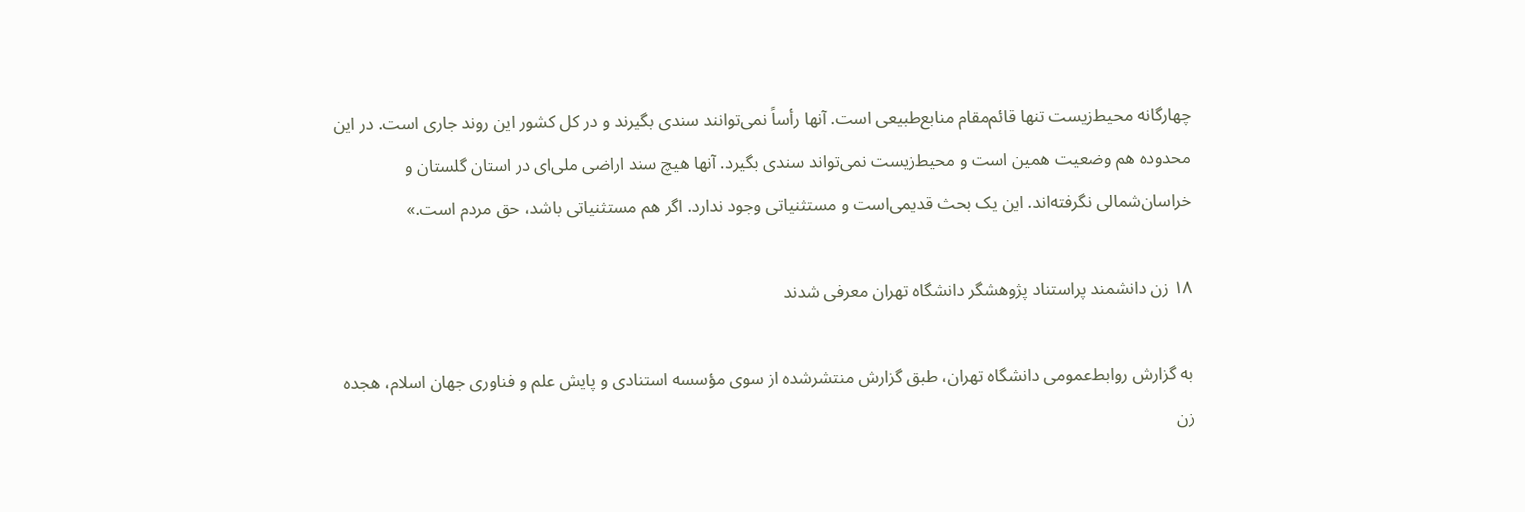چهارگانه محیط‌زیست تنها قائم‌مقام منابع‌طبیعی است. آنها رأساً نمی‌توانند سندی بگیرند و در کل کشور این روند جاری است. در این محدوده هم وضعیت همین است و محیط‌زیست نمی‌تواند سندی بگیرد. آنها هیچ سند اراضی ملی‌ای در استان گلستان و خراسان‌شمالی نگرفته‌اند. این یک بحث قدیمی‌است و مستثنیاتی وجود ندارد. اگر هم مستثنیاتی باشد، حق مردم است.»

۱۸ زن دانشمند پراستناد پژوهشگر دانشگاه تهران معرفی شدند

به گزارش روابط‌عمومی دانشگاه تهران، طبق گزارش منتشرشده از سوی مؤسسه استنادی و پایش علم و فناوری جهان اسلام، هجده زن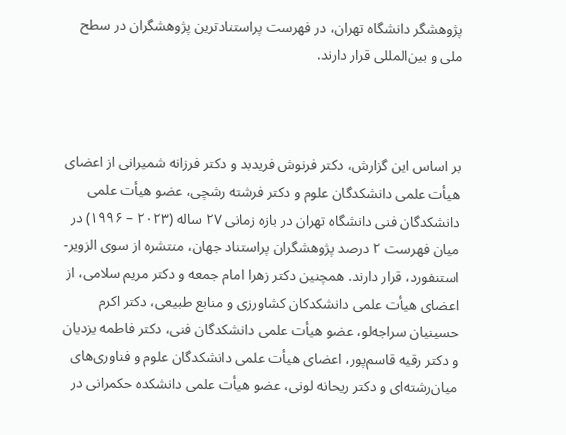پژوهشگر دانشگاه تهران، در فهرست پراستنادترین پژوهشگران در سطح ملی و بین‌المللی قرار دارند.



بر اساس این گزارش، دکتر فرنوش فریدبد و دکتر فرزانه شمیرانی از اعضای هیأت علمی دانشکدگان علوم و دکتر فرشته رشچی، عضو هیأت علمی دانشکدگان فنی دانشگاه تهران در بازه زمانی ۲۷ ساله (۲۰۲۳ – ۱۹۹۶) در میان فهرست ۲ درصد پژوهشگران پراستناد جهان، منتشره از سوی الزویر-استنفورد، قرار دارند. همچنین دکتر زهرا امام جمعه و دکتر مریم سلامی، از اعضای هیأت علمی دانشکدکان کشاورزی و منابع طبیعی، دکتر اکرم حسینیان سراجه‌لو، عضو هیأت علمی دانشکدگان فنی، دکتر فاطمه یزدیان و دکتر رقیه قاسم‌پور، اعضای هیأت علمی دانشکدگان علوم و فناوری‌های میان‌رشته‌ای و دکتر ریحانه لونی، عضو هیأت علمی دانشکده حکمرانی در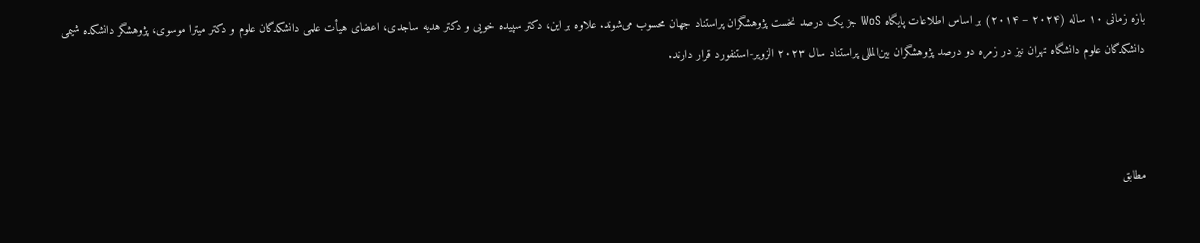بازه زمانی ۱۰ ساله (۲۰۲۴ – ۲۰۱۴) بر اساس اطلاعات پایگاه WoS جز یک درصد نخست پژوهشگران پراستناد جهان محسوب می‌شوند. علاوه بر این، دکتر سپیده خویی و دکتر هدیه ساجدی، اعضای هیأت علمی دانشکدگان علوم و دکتر میترا موسوی، پژوهشگر دانشکده شیمی دانشکدگان علوم دانشگاه تهران نیز در زمره دو درصد پژوهشگران بین‌المللی پراستناد سال ۲۰۲۳ الزویر-استنفورد قرار دارند.



مطابق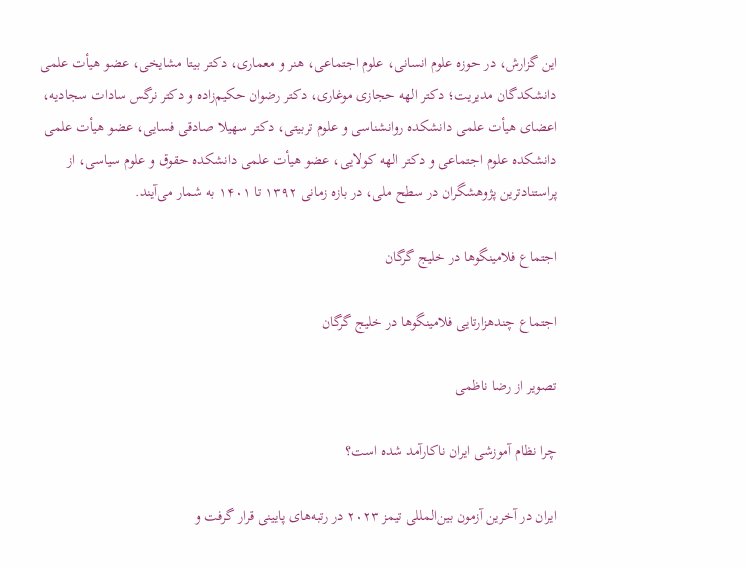این گزارش، در حوزه علوم انسانی، علوم اجتماعی، هنر و معماری، دکتر بیتا مشایخی، عضو هیأت علمی دانشکدگان مدیریت؛ دکتر الهه حجازی موغاری، دکتر رضوان حکیم‌زاده و دکتر نرگس سادات سجادیه، اعضای هیأت علمی دانشکده روانشناسی و علوم تربیتی، دکتر سهیلا صادقی فسایی، عضو هیأت علمی دانشکده علوم اجتماعی و دکتر الهه کولایی، عضو هیأت علمی دانشکده حقوق و علوم سیاسی، از پراستنادترین پژوهشگران در سطح ملی، در بازه زمانی ۱۳۹۲ تا ۱۴۰۱ به شمار می‌آیند.

اجتماع فلامینگوها در خلیج گرگان

اجتماع چندهزارتایی فلامینگوها در خلیج گرگان

تصویر از رضا ناظمی

چرا نظام آموزشی ایران ناکارآمد شده است؟

ایران در آخرین آزمون بین‌المللی تیمز ۲۰۲۳ در رتبه‌های پایینی قرار گرفت و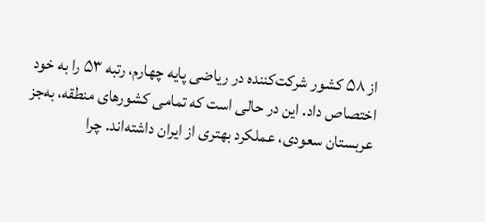از ۵۸ کشور شرکت‌کننده در ریاضی پایه چهارم، رتبه ۵۳ را به خود اختصاص داد. این در حالی است که تمامی کشورهای منطقه، به‌جز عربستان سعودی، عملکرد بهتری از ایران داشته‌اند. چرا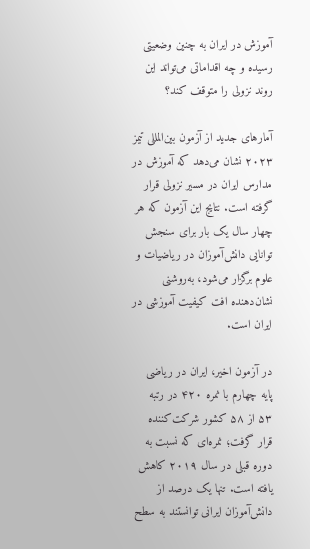آموزش در ایران به چنین وضعیتی رسیده و چه اقداماتی می‌تواند این روند نزولی را متوقف کند؟

آمارهای جدید از آزمون بین‌المللی تیمز ۲۰۲۳ نشان می‌دهد که آموزش در مدارس ایران در مسیر نزولی قرار گرفته است. نتایج این آزمون که هر چهار سال یک بار برای سنجش توانایی دانش‌آموزان در ریاضیات و علوم برگزار می‌شود، به‌روشنی نشان‌دهنده افت کیفیت آموزشی در ایران است.

در آزمون اخیر، ایران در ریاضی پایه چهارم با نمره ۴۲۰ در رتبه ۵۳ از ۵۸ کشور شرکت‌کننده قرار گرفت؛ نمره‌ای که نسبت به دوره قبلی در سال ۲۰۱۹ کاهش یافته است. تنها یک درصد از دانش‌آموزان ایرانی توانستند به سطح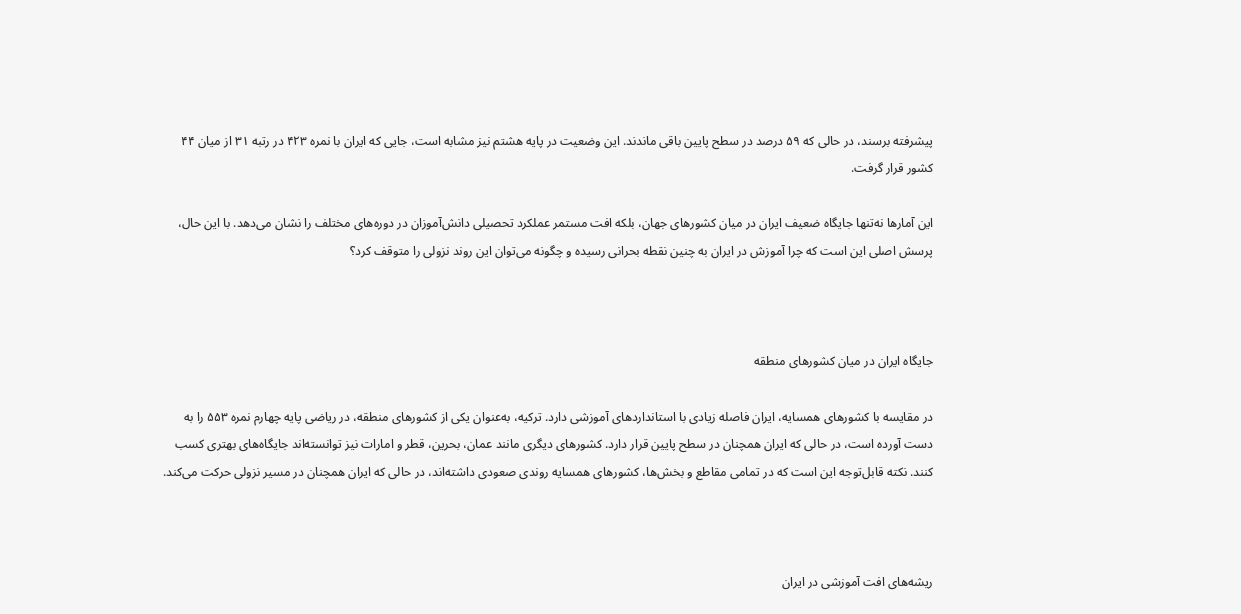پیشرفته برسند، در حالی که ۵۹ درصد در سطح پایین باقی ماندند. این وضعیت در پایه هشتم نیز مشابه است، جایی که ایران با نمره ۴۲۳ در رتبه ۳۱ از میان ۴۴ کشور قرار گرفت.

این آمارها نه‌تنها جایگاه ضعیف ایران در میان کشورهای جهان، بلکه افت مستمر عملکرد تحصیلی دانش‌آموزان در دوره‌های مختلف را نشان می‌دهد. با این حال، پرسش اصلی این است که چرا آموزش در ایران به چنین نقطه بحرانی رسیده و چگونه می‌توان این روند نزولی را متوقف کرد؟



جایگاه ایران در میان کشورهای منطقه

در مقایسه با کشورهای همسایه، ایران فاصله زیادی با استانداردهای آموزشی دارد. ترکیه، به‌عنوان یکی از کشورهای منطقه، در ریاضی پایه چهارم نمره ۵۵۳ را به دست آورده است، در حالی که ایران همچنان در سطح پایین قرار دارد. کشورهای دیگری مانند عمان، بحرین، قطر و امارات نیز توانسته‌اند جایگاه‌های بهتری کسب کنند. نکته قابل‌توجه این است که در تمامی مقاطع و بخش‌ها، کشورهای همسایه روندی صعودی داشته‌اند، در حالی که ایران همچنان در مسیر نزولی حرکت می‌کند.



ریشه‌های افت آموزشی در ایران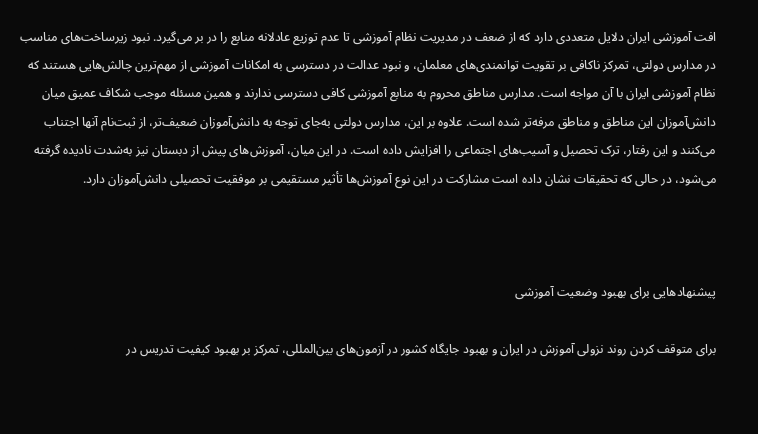افت آموزشی ایران دلایل متعددی دارد که از ضعف در مدیریت نظام آموزشی تا عدم توزیع عادلانه منابع را در بر می‌گیرد. نبود زیرساخت‌های مناسب در مدارس دولتی، تمرکز ناکافی بر تقویت توانمندی‌های معلمان، و نبود عدالت در دسترسی به امکانات آموزشی از مهم‌ترین چالش‌هایی هستند که نظام آموزشی ایران با آن مواجه است. مدارس مناطق محروم به منابع آموزشی کافی دسترسی ندارند و همین مسئله موجب شکاف عمیق میان دانش‌آموزان این مناطق و مناطق مرفه‌تر شده است. علاوه بر این، مدارس دولتی به‌جای توجه به دانش‌آموزان ضعیف‌تر، از ثبت‌نام آنها اجتناب می‌کنند و این رفتار، ترک تحصیل و آسیب‌های اجتماعی را افزایش داده است. در این میان، آموزش‌های پیش از دبستان نیز به‌شدت نادیده گرفته می‌شود، در حالی که تحقیقات نشان داده است مشارکت در این نوع آموزش‌ها تأثیر مستقیمی بر موفقیت تحصیلی دانش‌آموزان دارد.



پیشنهادهایی برای بهبود وضعیت آموزشی

برای متوقف کردن روند نزولی آموزش در ایران و بهبود جایگاه کشور در آزمون‌های بین‌المللی، تمرکز بر بهبود کیفیت تدریس در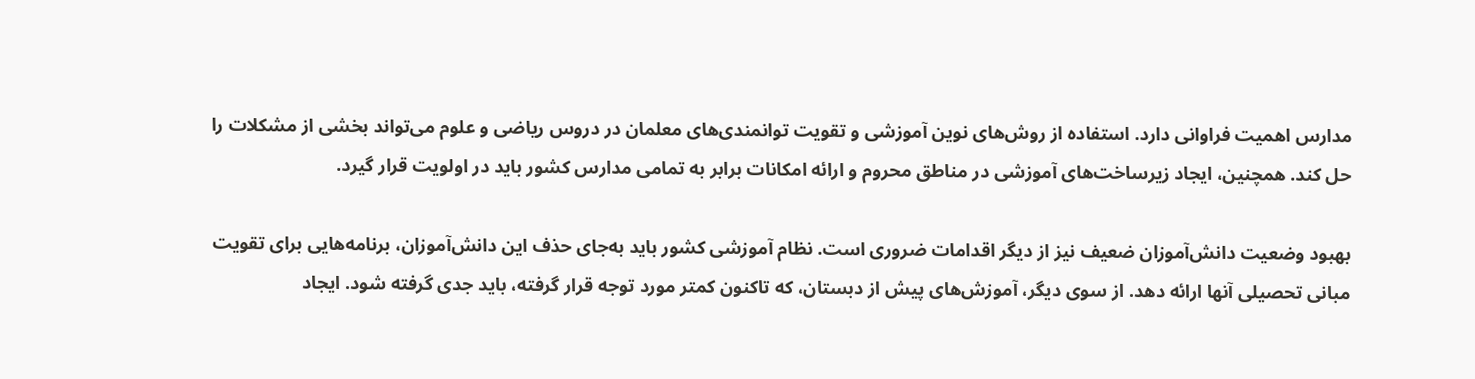مدارس اهمیت فراوانی دارد. استفاده از روش‌های نوین آموزشی و تقویت توانمندی‌های معلمان در دروس ریاضی و علوم می‌تواند بخشی از مشکلات را حل کند. همچنین، ایجاد زیرساخت‌های آموزشی در مناطق محروم و ارائه امکانات برابر به تمامی مدارس کشور باید در اولویت قرار گیرد.

بهبود وضعیت دانش‌آموزان ضعیف نیز از دیگر اقدامات ضروری است. نظام آموزشی کشور باید به‌جای حذف این دانش‌آموزان، برنامه‌هایی برای تقویت مبانی تحصیلی آنها ارائه دهد. از سوی دیگر، آموزش‌های پیش از دبستان، که تاکنون کمتر مورد توجه قرار گرفته، باید جدی گرفته شود. ایجاد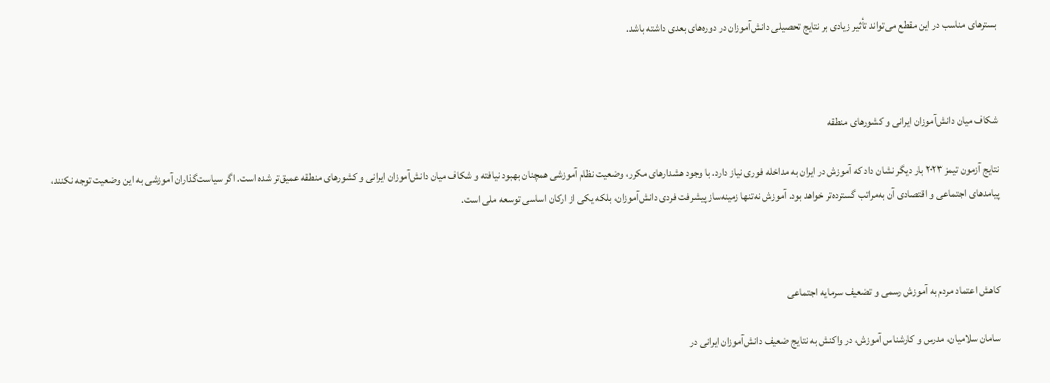بسترهای مناسب در این مقطع می‌تواند تأثیر زیادی بر نتایج تحصیلی دانش‌آموزان در دوره‌های بعدی داشته باشد.



شکاف میان دانش‌آموزان ایرانی و کشورهای منطقه

نتایج آزمون تیمز ۲۰۲۳ بار دیگر نشان داد که آموزش در ایران به مداخله فوری نیاز دارد. با وجود هشدارهای مکرر، وضعیت نظام آموزشی همچنان بهبود نیافته و شکاف میان دانش‌آموزان ایرانی و کشورهای منطقه عمیق‌تر شده است. اگر سیاست‌گذاران آموزشی به این وضعیت توجه نکنند، پیامدهای اجتماعی و اقتصادی آن به‌مراتب گسترده‌تر خواهد بود. آموزش نه‌تنها زمینه‌ساز پیشرفت فردی دانش‌آموزان، بلکه یکی از ارکان اساسی توسعه ملی است.



کاهش اعتماد مردم به آموزش رسمی و تضعیف سرمایه اجتماعی

سامان سلامیان، مدرس و کارشناس آموزش، در واکنش به نتایج ضعیف دانش‌آموزان ایرانی در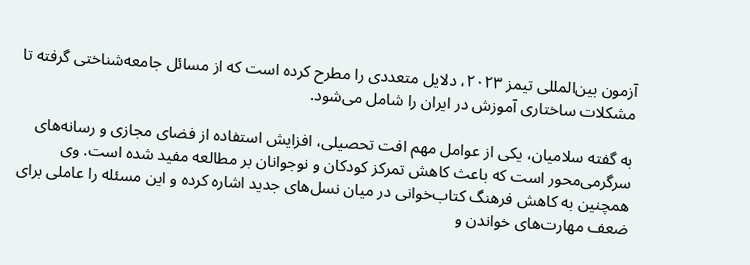آزمون بین‌المللی تیمز ۲۰۲۳، دلایل متعددی را مطرح کرده است که از مسائل جامعه‌شناختی گرفته تا مشکلات ساختاری آموزش در ایران را شامل می‌شود.

به گفته سلامیان، یکی از عوامل مهم افت تحصیلی، افزایش استفاده از فضای مجازی و رسانه‌های سرگرمی‌محور است که باعث کاهش تمرکز کودکان و نوجوانان بر مطالعه مفید شده است. وی همچنین به کاهش فرهنگ کتاب‌خوانی در میان نسل‌های جدید اشاره کرده و این مسئله را عاملی برای ضعف مهارت‌های خواندن و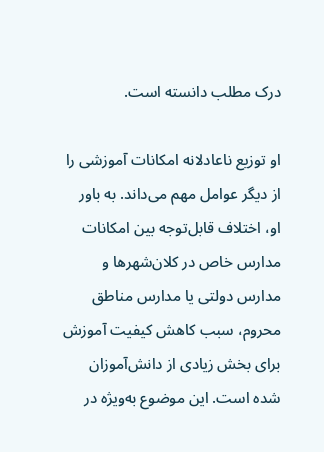درک مطلب دانسته است.

او توزیع ناعادلانه امکانات آموزشی را از دیگر عوامل مهم می‌داند. به باور او، اختلاف قابل‌توجه بین امکانات مدارس خاص در کلان‌شهرها و مدارس دولتی یا مدارس مناطق محروم، سبب کاهش کیفیت آموزش برای بخش زیادی از دانش‌آموزان شده است. این موضوع به‌ویژه در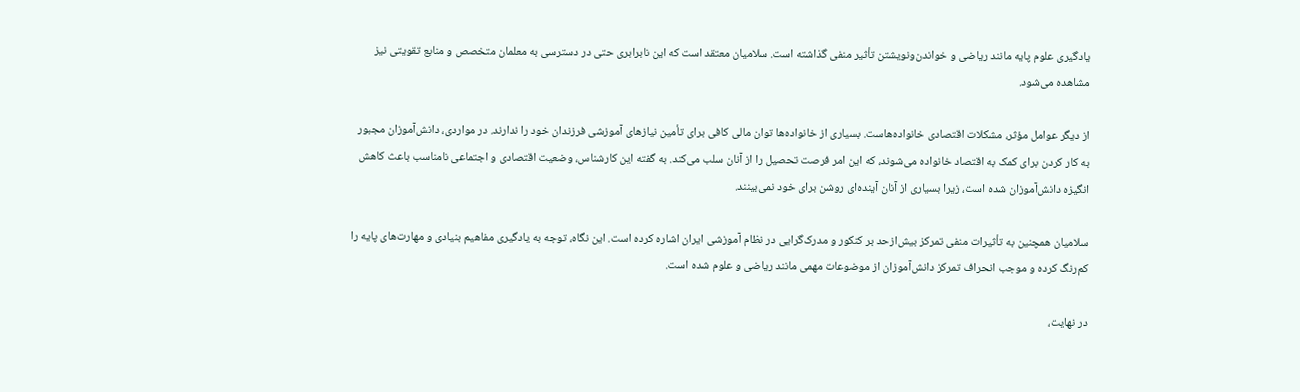یادگیری علوم پایه مانند ریاضی و خواندن‌ونویشتن تأثیر منفی گذاشته است. سلامیان معتقد است که این نابرابری حتی در دسترسی به معلمان متخصص و منابع تقویتی نیز مشاهده می‌شود.

از دیگر عوامل مؤثر، مشکلات اقتصادی خانواده‌هاست. بسیاری از خانواده‌ها توان مالی کافی برای تأمین نیازهای آموزشی فرزندان خود را ندارند. در مواردی، دانش‌آموزان مجبور به کار کردن برای کمک به اقتصاد خانواده می‌شوند، که این امر فرصت تحصیل را از آنان سلب می‌کند. به گفته این کارشناس، وضعیت اقتصادی و اجتماعی نامناسب باعث کاهش انگیزه دانش‌آموزان شده است، زیرا بسیاری از آنان آینده‌ای روشن برای خود نمی‌بینند.

سلامیان همچنین به تأثیرات منفی تمرکز بیش‌ازحد بر کنکور و مدرک‌گرایی در نظام آموزشی ایران اشاره کرده است. این نگاه، توجه به یادگیری مفاهیم بنیادی و مهارت‌های پایه را کم‌رنگ کرده و موجب انحراف تمرکز دانش‌آموزان از موضوعات مهمی مانند ریاضی و علوم شده است.

در نهایت،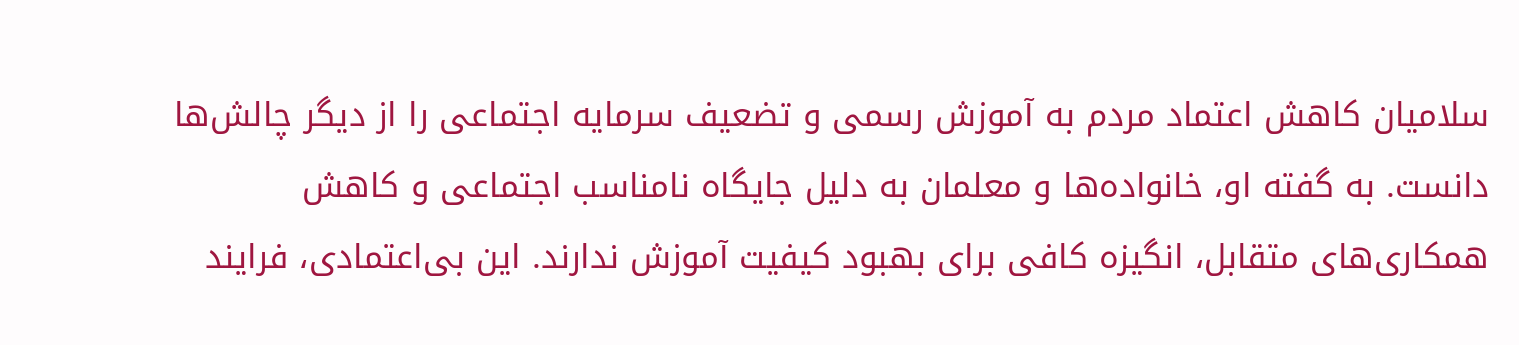سلامیان کاهش اعتماد مردم به آموزش رسمی و تضعیف سرمایه اجتماعی را از دیگر چالش‌ها دانست. به گفته او، خانواده‌ها و معلمان به دلیل جایگاه نامناسب اجتماعی و کاهش همکاری‌های متقابل، انگیزه کافی برای بهبود کیفیت آموزش ندارند. این بی‌اعتمادی، فرایند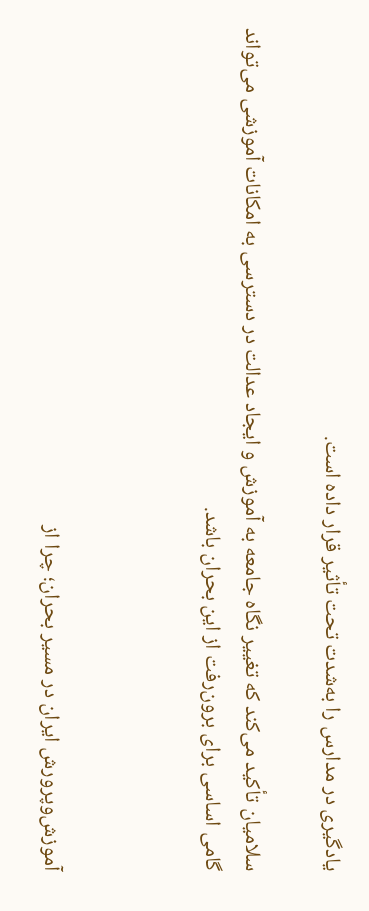یادگیری در مدارس را به‌شدت تحت تأثیر قرار داده است.

سلامیان تأکید می‌کند که تغییر نگاه جامعه به آموزش و ایجاد عدالت در دسترسی به امکانات آموزشی می‌تواند گامی اساسی برای برون‌رفت از این بحران باشد.



آموزش‌وپرورش ایران در مسیر بحران؛ چرا از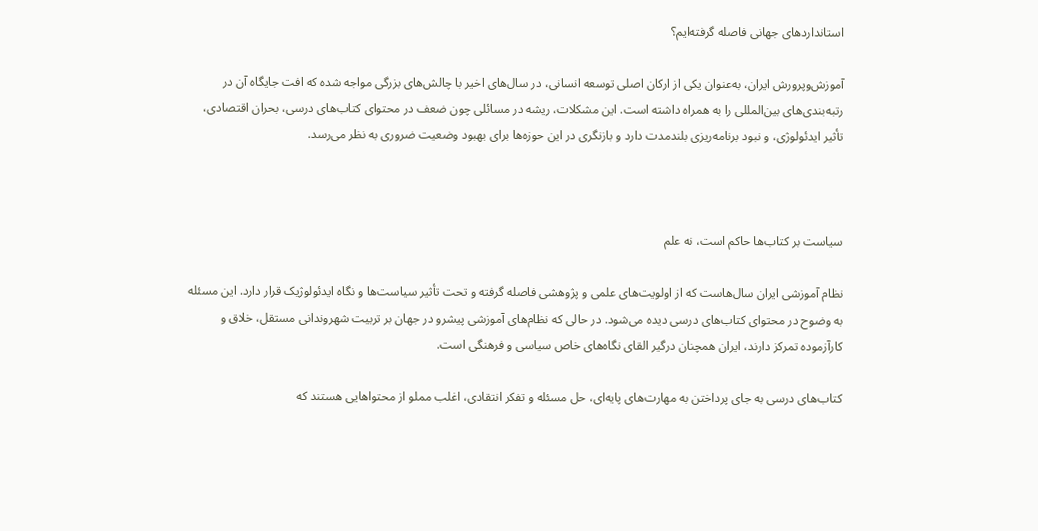استانداردهای جهانی فاصله گرفته‌ایم؟

آموزش‌وپرورش ایران، به‌عنوان یکی از ارکان اصلی توسعه انسانی، در سال‌های اخیر با چالش‌های بزرگی مواجه شده که افت جایگاه آن در رتبه‌بندی‌های بین‌المللی را به همراه داشته است. این مشکلات، ریشه در مسائلی چون ضعف در محتوای کتاب‌های درسی، بحران اقتصادی، تأثیر ایدئولوژی، و نبود برنامه‌ریزی بلندمدت دارد و بازنگری در این حوزه‌ها برای بهبود وضعیت ضروری به نظر می‌رسد.



سیاست بر کتاب‌ها حاکم است، نه علم

نظام آموزشی ایران سال‌هاست که از اولویت‌های علمی و پژوهشی فاصله گرفته و تحت تأثیر سیاست‌ها و نگاه ایدئولوژیک قرار دارد. این مسئله به وضوح در محتوای کتاب‌های درسی دیده می‌شود. در حالی که نظام‌های آموزشی پیشرو در جهان بر تربیت شهروندانی مستقل، خلاق و کارآزموده تمرکز دارند، ایران همچنان درگیر القای نگاه‌های خاص سیاسی و فرهنگی است.

کتاب‌های درسی به جای پرداختن به مهارت‌های پایه‌ای، حل مسئله و تفکر انتقادی، اغلب مملو از محتواهایی هستند که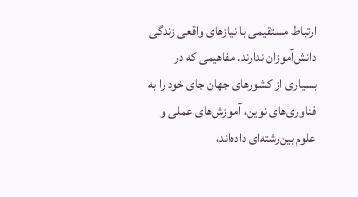ارتباط مستقیمی با نیازهای واقعی زندگی دانش‌آموزان ندارند. مفاهیمی که در بسیاری از کشورهای جهان جای خود را به فناوری‌های نوین، آموزش‌های عملی و علوم بین‌رشته‌ای داده‌اند،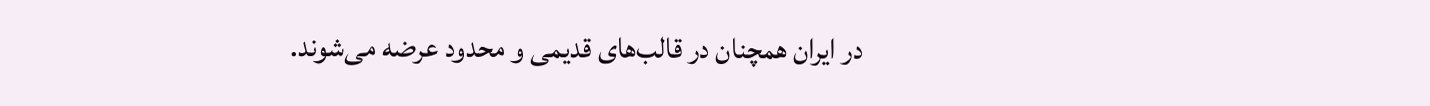در ایران همچنان در قالب‌های قدیمی و محدود عرضه می‌شوند.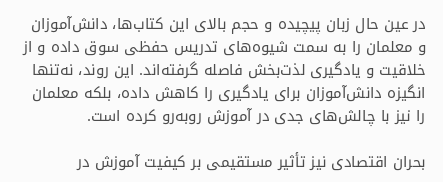در عین حال زبان پیچیده و حجم بالای این کتاب‌ها، دانش‌آموزان و معلمان را به سمت شیوه‌های تدریس حفظی سوق داده و از خلاقیت و یادگیری لذت‌بخش فاصله گرفته‌اند. این روند، نه‌تنها انگیزه دانش‌آموزان برای یادگیری را کاهش داده، بلکه معلمان را نیز با چالش‌های جدی در آموزش روبه‌رو کرده است.

بحران اقتصادی نیز تأثیر مستقیمی بر کیفیت آموزش در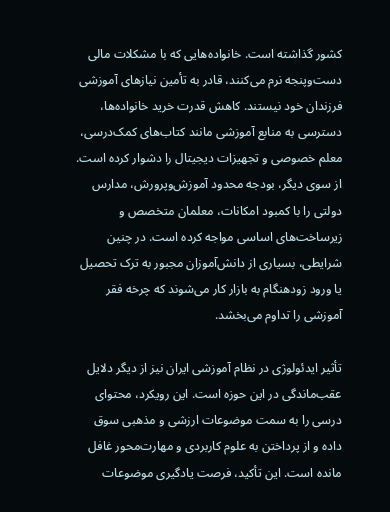کشور گذاشته است. خانواده‌هایی که با مشکلات مالی دست‌وپنجه نرم می‌کنند، قادر به تأمین نیازهای آموزشی فرزندان خود نیستند. کاهش قدرت خرید خانواده‌ها، دسترسی به منابع آموزشی مانند کتاب‌های کمک‌درسی، معلم خصوصی و تجهیزات دیجیتال را دشوار کرده است. از سوی دیگر، بودجه محدود آموزش‌وپرورش، مدارس دولتی را با کمبود امکانات، معلمان متخصص و زیرساخت‌های اساسی مواجه کرده است. در چنین شرایطی، بسیاری از دانش‌آموزان مجبور به ترک تحصیل یا ورود زودهنگام به بازار کار می‌شوند که چرخه فقر آموزشی را تداوم می‌بخشد.

تأثیر ایدئولوژی در نظام آموزشی ایران نیز از دیگر دلایل عقب‌ماندگی در این حوزه است. این رویکرد، محتوای درسی را به سمت موضوعات ارزشی و مذهبی سوق داده و از پرداختن به علوم کاربردی و مهارت‌محور غافل مانده است. این تأکید، فرصت یادگیری موضوعات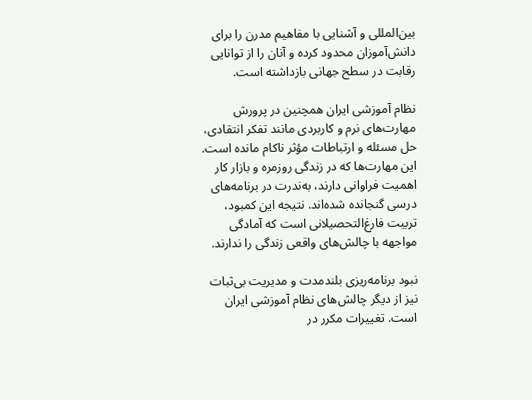بین‌المللی و آشنایی با مفاهیم مدرن را برای دانش‌آموزان محدود کرده و آنان را از توانایی رقابت در سطح جهانی بازداشته است.

نظام آموزشی ایران همچنین در پرورش مهارت‌های نرم و کاربردی مانند تفکر انتقادی، حل مسئله و ارتباطات مؤثر ناکام مانده است. این مهارت‌ها که در زندگی روزمره و بازار کار اهمیت فراوانی دارند، به‌ندرت در برنامه‌های درسی گنجانده شده‌اند. نتیجه این کمبود، تربیت فارغ‌التحصیلانی است که آمادگی مواجهه با چالش‌های واقعی زندگی را ندارند.

نبود برنامه‌ریزی بلندمدت و مدیریت بی‌ثبات نیز از دیگر چالش‌های نظام آموزشی ایران است. تغییرات مکرر در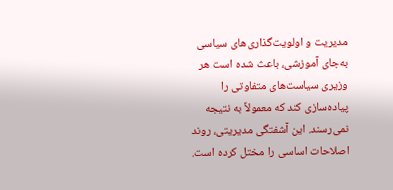مدیریت و اولویت‌گذاری‌های سیاسی به‌جای آموزشی، باعث شده است هر وزیری سیاست‌های متفاوتی را پیاده‌سازی کند که معمولاً به نتیجه نمی‌رسند. این آشفتگی مدیریتی، روند اصلاحات اساسی را مختل کرده است.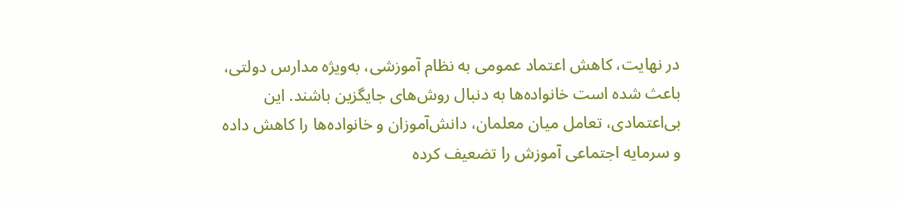در نهایت، کاهش اعتماد عمومی به نظام آموزشی، به‌ویژه مدارس دولتی، باعث شده است خانواده‌ها به دنبال روش‌های جایگزین باشند. این بی‌اعتمادی، تعامل میان معلمان، دانش‌آموزان و خانواده‌ها را کاهش داده و سرمایه اجتماعی آموزش را تضعیف کرده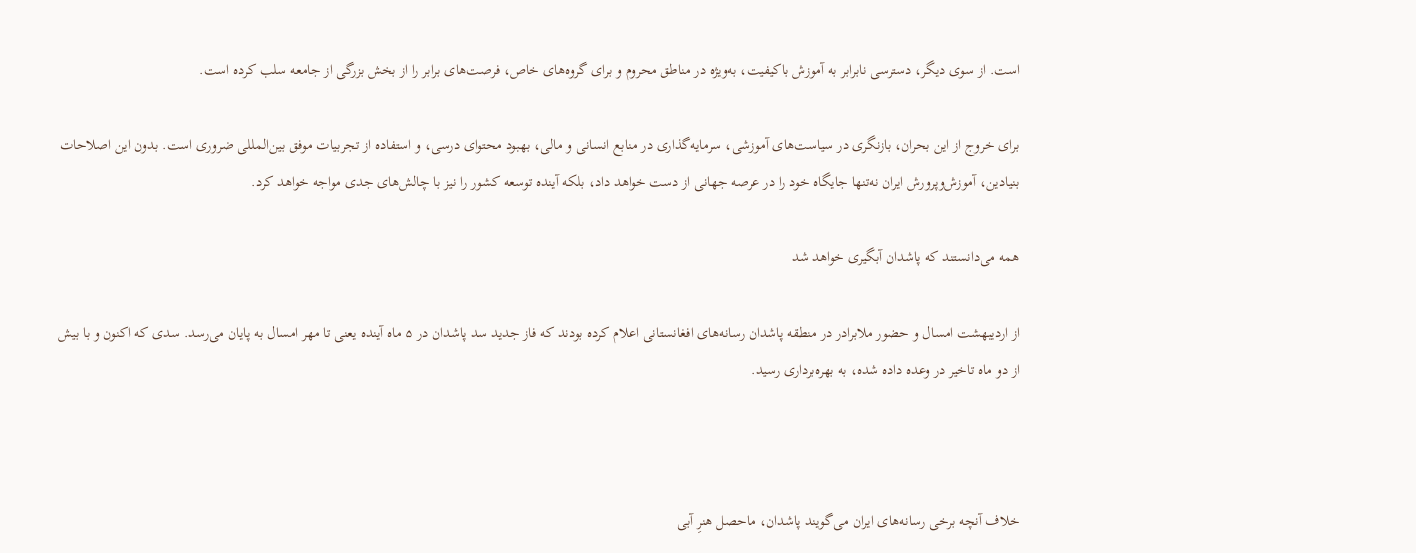است. از سوی دیگر، دسترسی نابرابر به آموزش باکیفیت، به‌ویژه در مناطق محروم و برای گروه‌های خاص، فرصت‌های برابر را از بخش بزرگی از جامعه سلب کرده است.

برای خروج از این بحران، بازنگری در سیاست‌های آموزشی، سرمایه‌گذاری در منابع انسانی و مالی، بهبود محتوای درسی، و استفاده از تجربیات موفق بین‌المللی ضروری است. بدون این اصلاحات بنیادین، آموزش‌وپرورش ایران نه‌تنها جایگاه خود را در عرصه جهانی از دست خواهد داد، بلکه آینده توسعه کشور را نیز با چالش‌های جدی مواجه خواهد کرد.

همه می‌دانستند که پاشدان آبگیری خواهد شد

از اردیبهشت امسال و حضور ملابرادر در منطقه پاشدان رسانه‌های افغانستانی اعلام کرده بودند که فاز جدید سد پاشدان در ۵ ماه آینده یعنی تا مهر امسال به پایان می‌رسد. سدی که اکنون و با بیش از دو ماه تاخیر در وعده داده شده، به بهره‌برداری رسید.



خلاف آنچه برخی رسانه‌های ایران می‌گویند پاشدان، ماحصل هنرِ آبی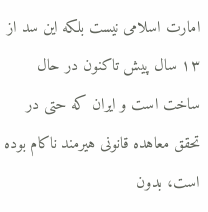امارت اسلامی نیست بلکه این سد از ۱۳ سال پیش تاکنون در حال ساخت است و ایران که حتی در تحقق معاهده قانونی هیرمند ناکام بوده است، بدون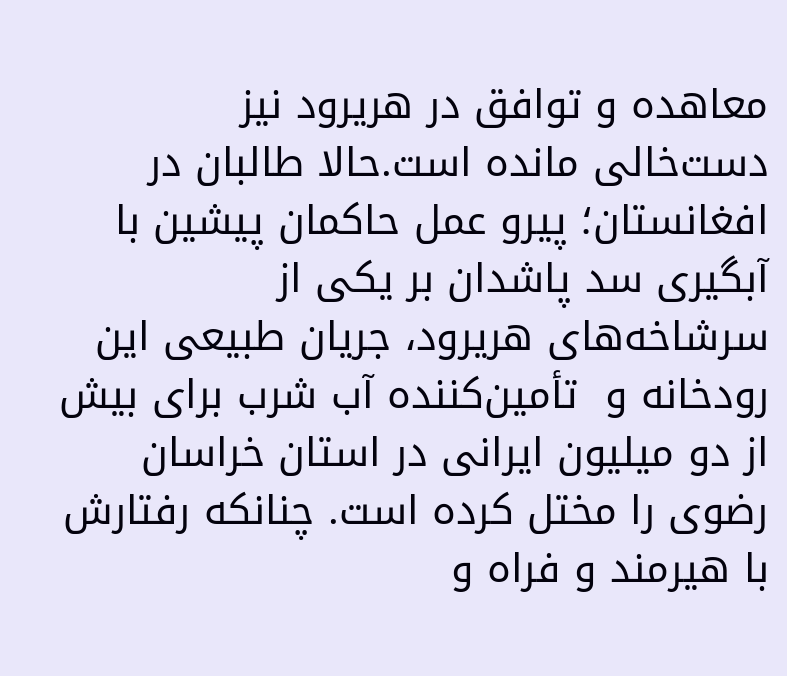معاهده و توافق در هریرود نیز دست‌خالی مانده است.حالا طالبان در افغانستان؛ پیرو عمل حاکمان پیشین با آبگیری سد پاشدان بر یکی از سرشاخه‌های هریرود، جریان طبیعی این رودخانه و  تأمین‌کننده آب شرب برای بیش از دو میلیون ایرانی در استان خراسان رضوی را مختل کرده است. چنانکه رفتارش با هیرمند و فراه و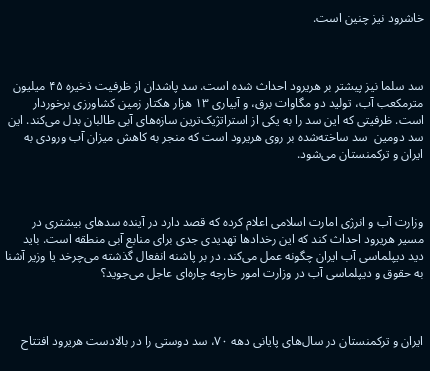خاشرود نیز چنین است.



سد سلما نیز پیشتر بر هریرود احداث شده است. سد پاشدان از ظرفیت ذخیره ۴۵ میلیون مترمکعب آب، تولید دو مگاوات برق، و آبیاری ۱۳ هزار هکتار زمین کشاورزی برخوردار است. ظرفیتی که این سد را به یکی از استراتژیک‌ترین سازه‌های آبی طالبان بدل می‌کند. این سد دومین  سد ساخته‌شده بر روی هریرود است که منجر به کاهش میزان آب ورودی به ایران و ترکمنستان می‌شود.



وزارت آب و انرژی امارت اسلامی اعلام کرده که قصد دارد در آینده سدهای بیشتری در مسیر هریرود احداث کند که این رخدادها تهدیدی جدی برای منابع آبی منطقه است. باید دید دیپلماسی آب ایران چگونه عمل می‌کند. در بر پاشنه انفعال گذشته می‌چرخد یا وزیر آشنا به حقوق و دیپلماسی آب در وزارت امور خارجه چاره‌ای عاجل می‌جوید؟



ایران و ترکمنستان در سال‌های پایانی دهه ۷۰، سد دوستی را در بالادست هریرود افتتاح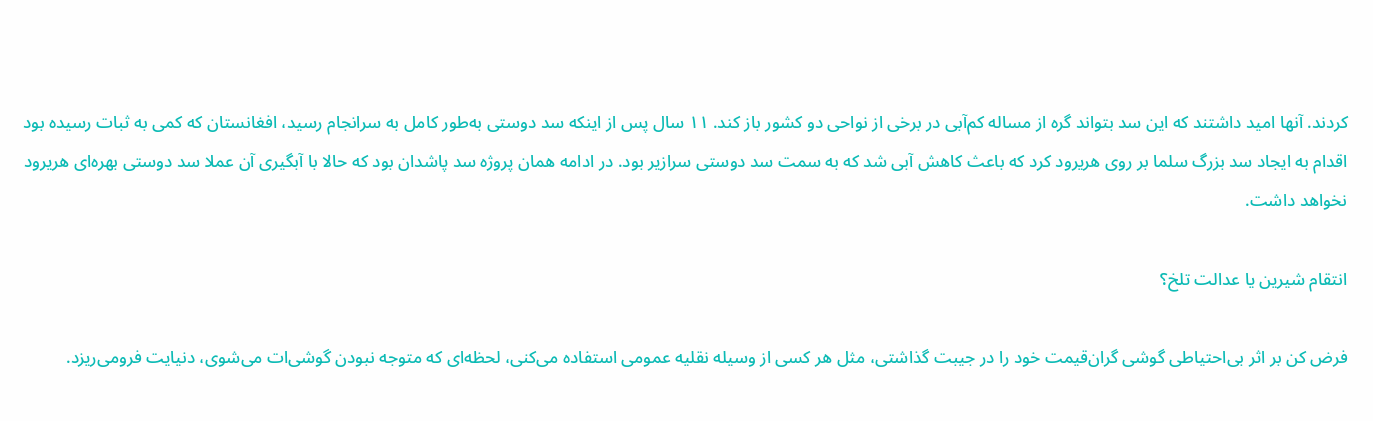کردند. آنها امید داشتند که این سد بتواند گره از مساله کم‌آبی در برخی از نواحی دو کشور باز کند. ۱۱ سال پس از اینکه سد دوستی به‌طور کامل به سرانجام رسید، افغانستان که کمی به ثبات رسیده بود اقدام به ایجاد سد بزرگ سلما بر روی هریرود کرد که باعث کاهش آبی شد که به سمت سد دوستی سرازیر بود. در ادامه همان پروژه سد پاشدان بود که حالا با آبگیری آن عملا سد دوستی بهره‌ای هریرود نخواهد داشت.

انتقام شیرین یا عدالت تلخ؟

فرض کن بر اثر بی‌احتیاطی گوشی گران‌قیمت خود را در جیبت گذاشتی، مثل هر کسی از وسیله نقلیه عمومی استفاده می‌کنی، لحظه‌ای که متوجه نبودن گوشی‌ات می‌شوی، دنیایت فرومی‌ریزد.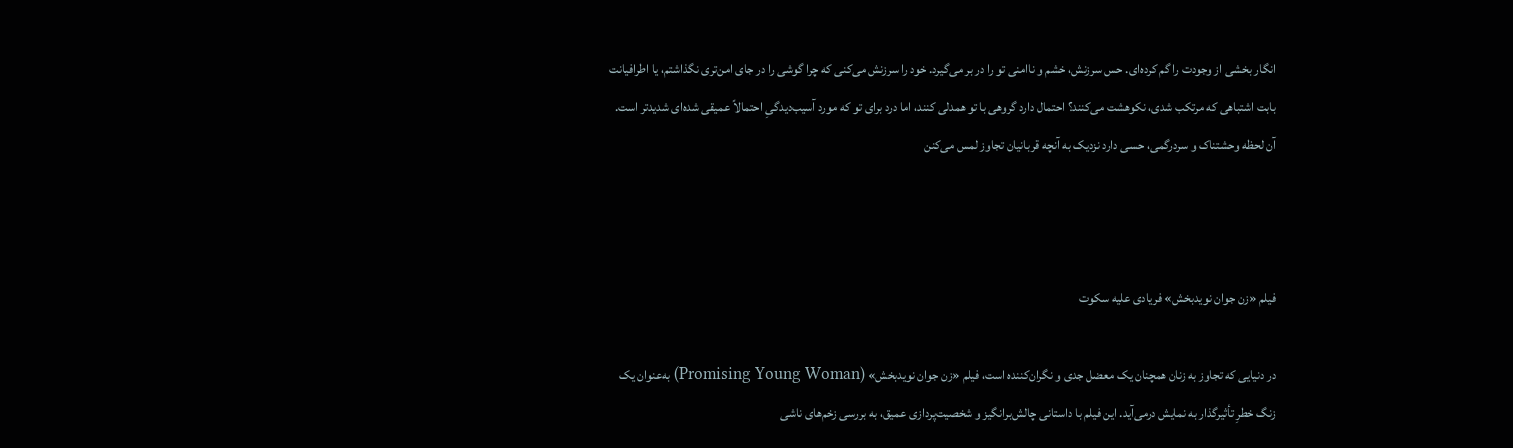انگار بخشی از وجودت را گم کرده‌ای. حس سرزنش، خشم و ناامنی تو را در بر می‌گیرد. خود را سرزنش می‌کنی که چرا گوشی را در جای امن‌تری نگذاشتم، یا اطرافیانت بابت اشتباهی که مرتکب شدی، نکوهشت می‌کنند؟ احتمال دارد گروهی با تو همدلی کنند، اما درد برای تو که مورد آسیب‌دیدگیِ احتمالاً عمیقی شده‌ای شدید‌تر است. آن لحظه وحشتناک و سردرگمی، حسی دارد نزدیک به آنچه قربانیان تجاوز لمس می‌کنن



فیلم «زن جوان نویدبخش» فریادی علیه سکوت

در دنیایی که تجاوز به زنان همچنان یک معضل جدی و نگران‌کننده است، فیلم «زن جوان نویدبخش» (Promising Young Woman) به‌عنوان یک زنگ خطرِ تأثیرگذار به نمایش در‌می‌آید. این فیلم با داستانی چالش‌برانگیز و شخصیت‌پردازی عمیق، به بررسی زخم‌های ناشی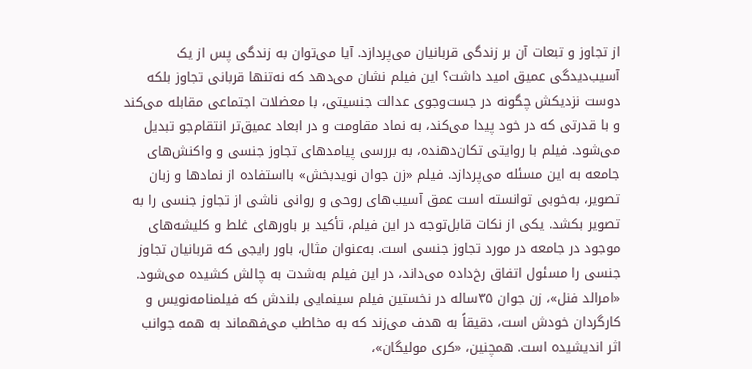از تجاوز و تبعات آن بر زندگی قربانیان می‌پردازد. آیا می‌توان به زندگی پس از یک آسیب‌دیدگی عمیق امید داشت؟ این فیلم نشان می‌دهد که نه‌تنها قربانی تجاوز بلکه دوست نزدیکش چگونه در جست‌وجوی عدالت جنسیتی، با معضلات اجتماعی مقابله می‌کند و با قدرتی که در خود پیدا می‌کند، به نماد مقاومت و در ابعاد عمیق‌تر انتقام‌جو تبدیل می‌شود. فیلم با روایتی تکان‌دهنده، به بررسی پیامدهای تجاوز جنسی و واکنش‌های جامعه به این مسئله می‌پردازد. فیلم «زن جوان نویدبخش» بااستفاده از نمادها و زبان تصویر، به‌خوبی توانسته است عمق آسیب‌های روحی و روانی ناشی از تجاوز جنسی را به تصویر بکشد. یکی از نکات قابل‌توجه در این فیلم، تأکید بر باورهای غلط و کلیشه‌های موجود در جامعه در مورد تجاوز جنسی است. به‌عنوان مثال، باور رایجی که قربانیان تجاوز جنسی را مسئول اتفاق رخ‌داده می‌داند، در این فیلم به‌شدت به چالش کشیده می‌شود. «امرالد فنل»، زن جوان ۳۵ساله در نخستین فیلم سینمایی بلندش که فیلمنامه‌نویس و کارگردان خودش است، دقیقاً به هدف می‌زند که به مخاطب می‌فهماند به همه‌ جوانب اثر اندیشیده است. همچنین، «کری مولیگان»،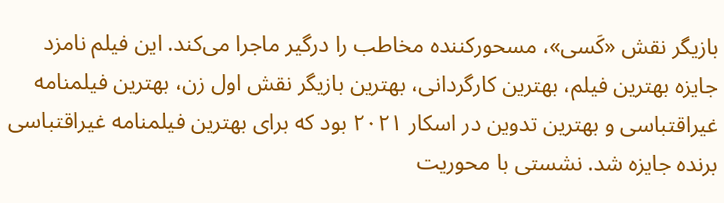بازیگر نقش «کَسی»، مسحورکننده مخاطب را درگیر ماجرا می‌کند. این فیلم نامزد جایزه بهترین فیلم، بهترین کارگردانی، بهترین بازیگر نقش اول زن، بهترین فیلمنامه غیراقتباسی و بهترین تدوین در اسکار ۲۰۲۱ بود که برای بهترین فیلمنامه غیراقتباسی برنده جایزه شد. نشستی با محوریت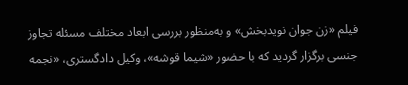فیلم «زن جوان نویدبخش» و به‌منظور بررسی ابعاد مختلف مسئله تجاوز جنسی برگزار گردید که با حضور «شیما قوشه»، وکیل دادگستری، «نجمه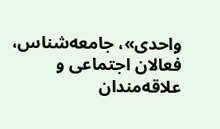واحدی»، جامعه‌شناس، فعالان اجتماعی و علاقه‌مندان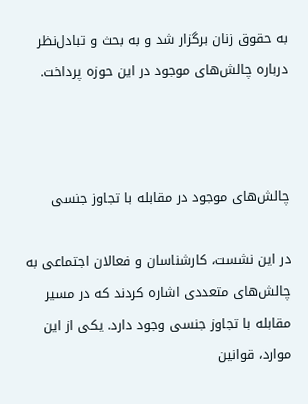به حقوق زنان برگزار شد و به بحث و تبادل‌نظر درباره چالش‌های موجود در این حوزه پرداخت.



چالش‌های موجود در مقابله با تجاوز جنسی

در این نشست، کارشناسان و فعالان اجتماعی به چالش‌های متعددی اشاره کردند که در مسیر مقابله با تجاوز جنسی وجود دارد. یکی از این موارد، قوانین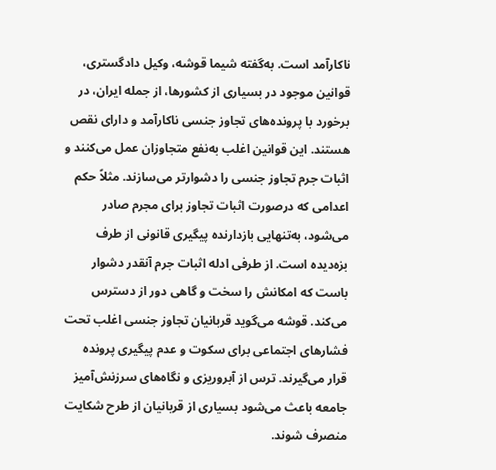ناکارآمد است. به‌گفته شیما قوشه، وکیل دادگستری، قوانین موجود در بسیاری از کشورها، از جمله ایران، در برخورد با پرونده‌های تجاوز جنسی ناکارآمد و دارای نقص هستند. این قوانین اغلب به‌نفع متجاوزان عمل می‌کنند و اثبات جرم تجاوز جنسی را دشوارتر می‌سازند. مثلاً حکم اعدامی که درصورت اثبات تجاوز برای مجرم صادر می‌شود، به‌‌تنهایی بازدارنده‌ پیگیری قانونی از طرف بزه‌دیده است. از طرفی ادله اثبات جرم آنقدر دشوار باست که امکانش را سخت و گاهی دور از دسترس می‌کند. قوشه می‌گوید قربانیان تجاوز جنسی اغلب تحت فشارهای اجتماعی برای سکوت و عدم پیگیری پرونده قرار می‌گیرند. ترس از آبروریزی و نگاه‌های سرزنش‌آمیز جامعه باعث می‌شود بسیاری از قربانیان از طرح شکایت منصرف شوند.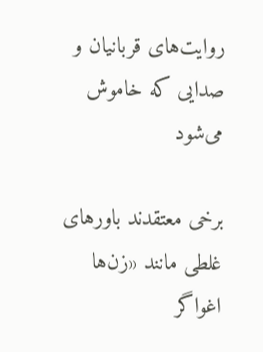روایت‌های قربانیان و صدایی که خاموش می‌شود

برخی معتقدند باورهای غلطی مانند «زن‌ها اغواگر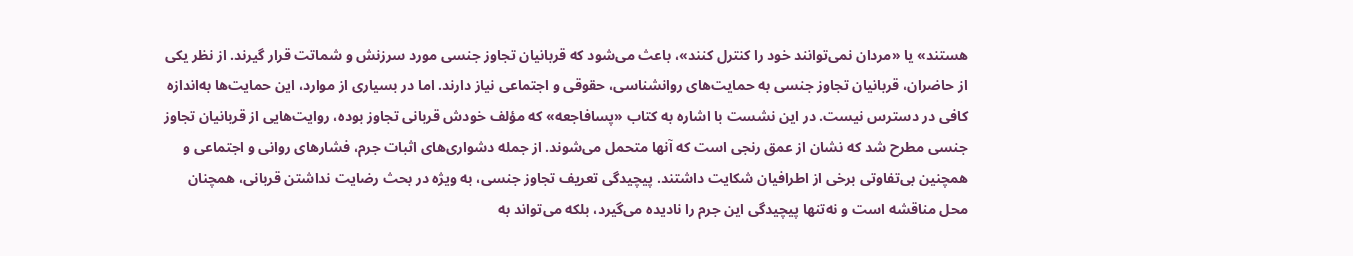هستند» یا «مردان نمی‌توانند خود را کنترل کنند»، باعث می‌شود که قربانیان تجاوز جنسی مورد سرزنش و شماتت قرار گیرند. از نظر یکی از حاضران، قربانیان تجاوز جنسی به حمایت‌های روانشناسی، حقوقی و اجتماعی نیاز دارند. اما در بسیاری از موارد، این حمایت‌ها به‌اندازه کافی در دسترس نیست. در این نشست با اشاره به کتاب «پسافاجعه» که مؤلف خودش قربانی تجاوز بوده، روایت‌هایی از قربانیان تجاوز جنسی مطرح شد که نشان از عمق رنجی است که آنها متحمل می‌شوند. از جمله دشواری‌های اثبات جرم، فشارهای روانی و اجتماعی و همچنین بی‌تفاوتی برخی از اطرافیان شکایت داشتند. پیچیدگی تعریف تجاوز جنسی، به ویژه در بحث رضایت‌ نداشتن قربانی، همچنان محل مناقشه است و نه‌تنها پیچیدگی این جرم را نادیده می‌گیرد، بلکه می‌تواند به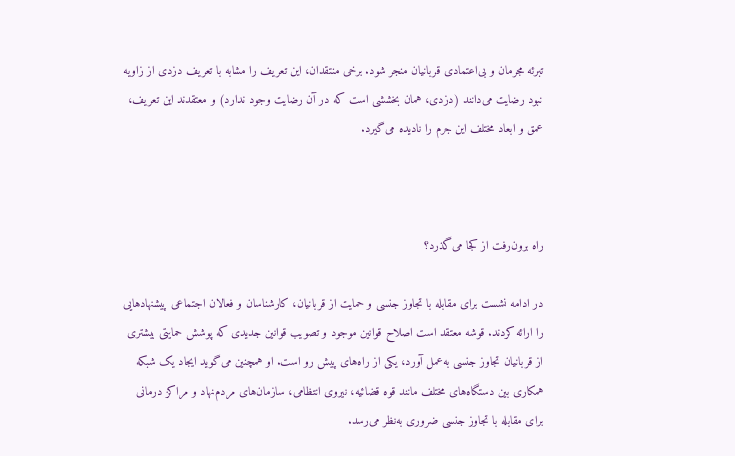تبرئه مجرمان و بی‌اعتمادی قربانیان منجر شود. برخی منتقدان، این تعریف را مشابه با تعریف دزدی از زاویه نبود رضایت می‌دانند (دزدی، همان بخششی است که در آن رضایت وجود ندارد) و معتقدند این تعریف، عمق و ابعاد مختلف این جرم را نادیده می‌گیرد.



راه برون‌رفت از کجا می‌گذرد؟

در ادامه نشست برای مقابله با تجاوز جنسی و حمایت از قربانیان، کارشناسان و فعالان اجتماعی پیشنهادهایی را ارائه کردند. قوشه معتقد است اصلاح قوانین موجود و تصویب قوانین جدیدی که پوشش حمایتی بیشتری از قربانیان تجاوز جنسی به‌عمل آورد، یکی از راه‌های پیش‌ رو است. او همچنین می‌گوید ایجاد یک شبکه همکاری بین دستگاه‌های مختلف مانند قوه قضائیه، نیروی انتظامی، سازمان‌های مردم‌نهاد و مراکز درمانی برای مقابله با تجاوز جنسی ضروری به‌نظر می‌رسد.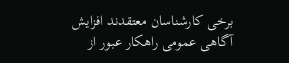برخی کارشناسان معتقدند افزایش آگاهی عمومی راهکار عبور از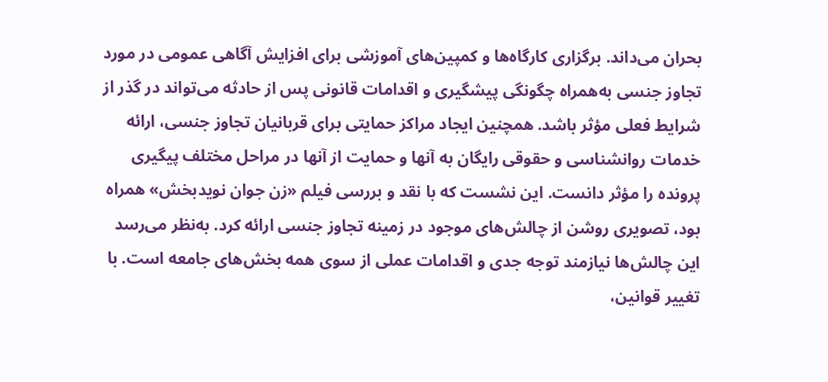بحران می‌داند. برگزاری کارگاه‌ها و کمپین‌های آموزشی برای افزایش آگاهی عمومی در مورد تجاوز جنسی به‌همراه چگونگی پیشگیری و اقدامات قانونی پس از حادثه می‌تواند در گذر از شرایط فعلی مؤثر باشد. همچنین ایجاد مراکز حمایتی برای قربانیان تجاوز جنسی، ارائه خدمات روانشناسی و حقوقی رایگان به آنها و حمایت از آنها در مراحل مختلف پیگیری پرونده را مؤثر دانست. این نشست که با نقد و بررسی فیلم «زن جوان نویدبخش» همراه بود، تصویری روشن از چالش‌های موجود در زمینه تجاوز جنسی ارائه کرد. به‌نظر می‌رسد این چالش‌ها نیازمند توجه جدی و اقدامات عملی از سوی همه بخش‌های جامعه است. با تغییر قوانین،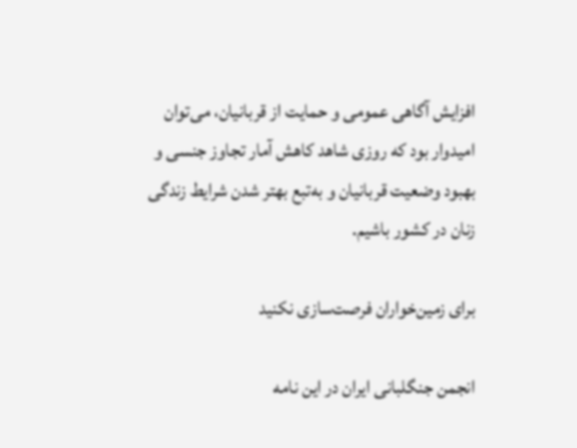افزایش آگاهی عمومی و حمایت از قربانیان، می‌توان امیدوار بود که روزی شاهد کاهش آمار تجاوز جنسی و بهبود وضعیت قربانیان و به‌تبع بهتر شدن شرایط زندگی زنان در کشور باشیم.

برای زمین‌خواران فرصت‌سازی نکنید

انجمن جنگلبانی ایران در این نامه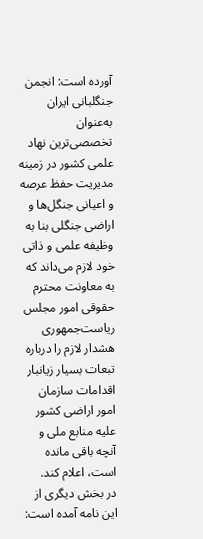آورده است: انجمن جنگلبانی ایران به‌عنوان تخصصی‌ترین نهاد علمی کشور در زمینه مدیریت حفظ عرصه و اعیانی جنگل‌ها و اراضی جنگلی بنا به وظیفه علمی و ذاتی خود لازم می‌داند که به معاونت محترم حقوقی امور مجلس ریاست‌جمهوری هشدار لازم را درباره تبعات بسیار زیانبار اقدامات سازمان امور اراضی کشور علیه منابع ملی و آنچه باقی مانده است، اعلام کند.
در بخش دیگری از این نامه آمده است: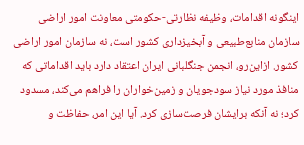اینگونه اقدامات، وظیفه نظارتی-حکومتی معاونت امور اراضی سازمان منابع‌طبیعی و آبخیزداری کشور است، نه سازمان امور اراضی کشور. ازاین‌رو، انجمن جنگلبانی ایران اعتقاد دارد باید اقداماتی که منافذ مورد نیاز سودجویان و زمین‌خواران را فراهم می‌کند، مسدود کرد؛ نه آنکه برایشان فرصت‌سازی کرد. آیا این امر، حفاظت و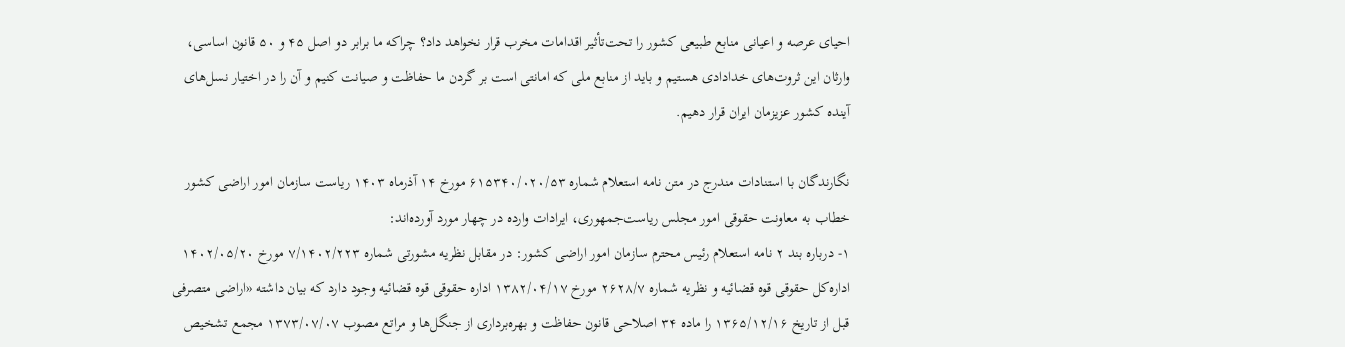احیای عرصه و اعیانی منابع طبیعی کشور را تحت‌تأثیر اقدامات مخرب قرار نخواهد داد؟ چراکه ما برابر دو اصل ۴۵ و ۵۰ قانون اساسی، وارثان این ثروت‌های خدادادی هستیم و باید از منابع ملی که امانتی است بر گردن ما حفاظت و صیانت کنیم و آن را در اختیار نسل‌های آینده کشور عزیزمان ایران قرار دهیم.

نگارندگان با استنادات مندرج در متن نامه استعلام شماره ۶۱۵۳۴۰/۰۲۰/۵۳ مورخ ۱۴ آذرماه ۱۴۰۳ ریاست سازمان امور اراضی کشور خطاب به معاونت حقوقی امور مجلس ریاست‌جمهوری، ایرادات وارده در چهار مورد آورده‌اند:
۱- درباره بند ۲ نامه استعلام رئیس محترم سازمان امور اراضی کشور: در مقابل نظریه مشورتی شماره ۷/۱۴۰۲/۲۲۳ مورخ ۱۴۰۲/۰۵/۲۰ اداره‌کل حقوقی قوه قضائیه و نظریه شماره ۲۶۲۸/۷ مورخ ۱۳۸۲/۰۴/۱۷ اداره حقوقی قوه قضائیه وجود دارد که بیان داشته «اراضی متصرفی قبل از تاریخ ۱۳۶۵/۱۲/۱۶ را ماده ۳۴ اصلاحی قانون حفاظت و بهره‌برداری از جنگل‌ها و مراتع مصوب ۱۳۷۳/۰۷/۰۷ مجمع تشخیص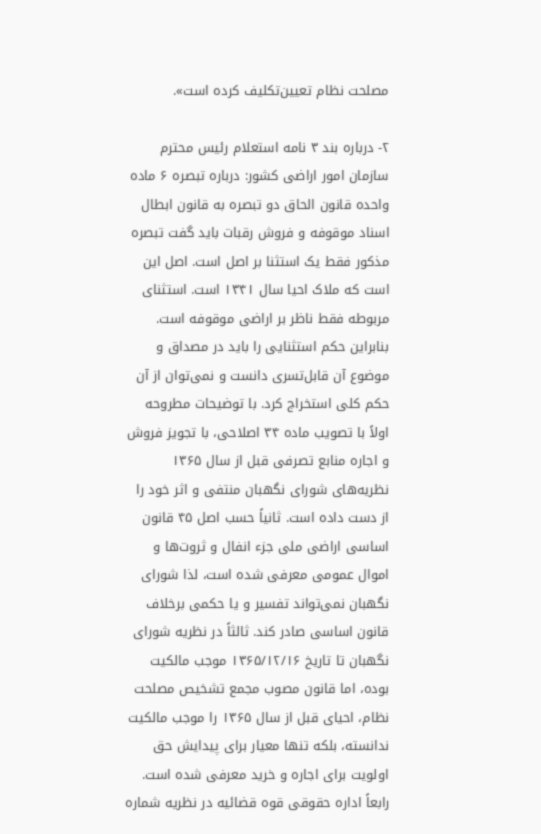مصلحت نظام تعیین‌تکلیف کرده است».

۲- درباره بند ۳ نامه استعلام رئیس محترم سازمان امور اراضی کشور: درباره تبصره ۶ ماده واحده قانون الحاق دو تبصره به قانون ابطال اسناد موقوفه و فروش رقبات باید گفت تبصره مذکور فقط یک استثنا بر اصل است. اصل این است که ملاک احیا سال ۱۳۴۱ است. استثنای مربوطه فقط ناظر بر اراضی موقوفه است. بنابراین حکم استثنایی را باید در مصداق و موضوع آن قابل‌تسری دانست و نمی‌توان از آن حکم کلی استخراج کرد. با توضیحات مطروحه اولاً با تصویب ماده ۳۴ اصلاحی، با تجویز فروش و اجاره منابع تصرفی قبل از سال ۱۳۶۵ نظریه‌های شورای نگهبان منتفی و اثر خود را از دست داده است. ثانیاً حسب اصل ۴۵ قانون اساسی اراضی ملی جزء انفال و ثروت‌ها و اموال عمومی معرفی شده است، لذا شورای نگهبان نمی‌تواند تفسیر و یا حکمی برخلاف قانون اساسی صادر کند. ثالثاً در نظریه شورای نگهبان تا تاریخ ۱۳۶۵/۱۲/۱۶ موجب مالکیت بوده، اما قانون مصوب مجمع تشخیص مصلحت نظام، احیای قبل از سال ۱۳۶۵ را موجب مالکیت ندانسته، بلکه تنها معیار برای پیدایش حق اولویت برای اجاره و خرید معرفی شده است. رابعاً اداره حقوقی قوه قضائیه در نظریه شماره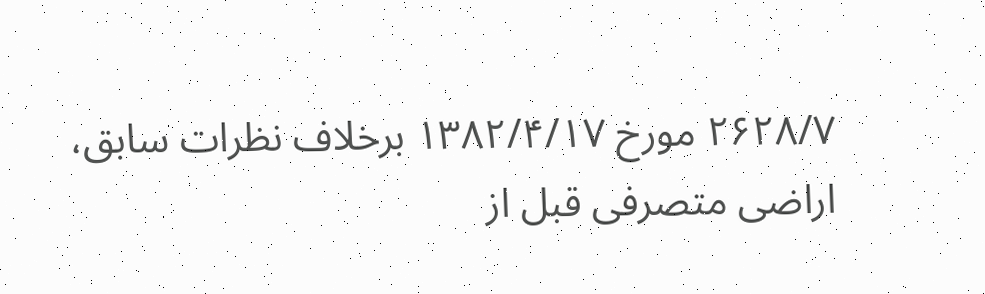۲۶۲۸/۷ مورخ ۱۳۸۲/۴/۱۷ برخلاف نظرات سابق، اراضی متصرفی قبل از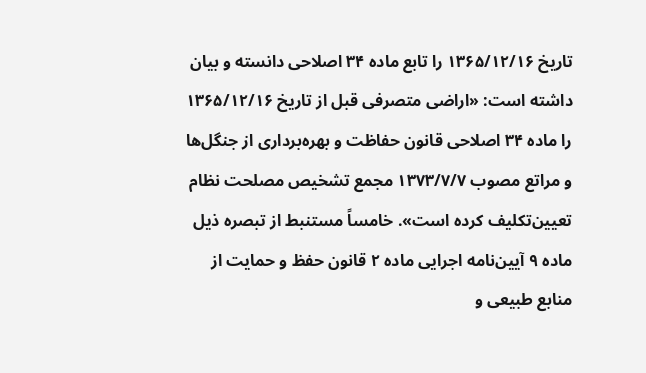تاریخ ۱۳۶۵/۱۲/۱۶ را تابع ماده ۳۴ اصلاحی دانسته و بیان داشته است: «اراضی متصرفی قبل از تاریخ ۱۳۶۵/۱۲/۱۶ را ماده ۳۴ اصلاحی قانون حفاظت و بهره‌برداری از جنگل‌ها و مراتع مصوب ۱۳۷۳/۷/۷ مجمع تشخیص مصلحت نظام تعیین‌تکلیف کرده است». خامساً مستنبط از تبصره ذیل ماده ۹ آیین‌نامه اجرایی ماده ۲ قانون حفظ و حمایت از منابع طبیعی و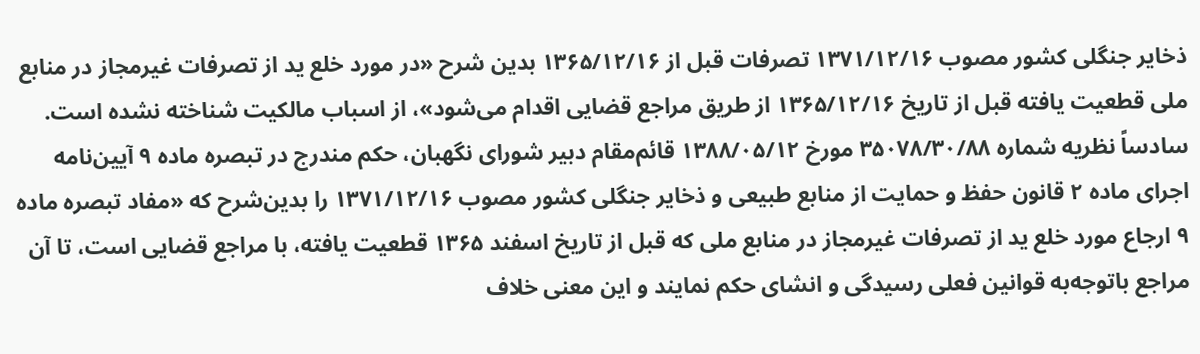ذخایر جنگلی کشور مصوب ۱۳۷۱/۱۲/۱۶ تصرفات قبل از ۱۳۶۵/۱۲/۱۶ بدین شرح «در مورد خلع ید از تصرفات غیرمجاز در منابع ملی قطعیت یافته قبل از تاریخ ۱۳۶۵/۱۲/۱۶ از طریق مراجع قضایی اقدام می‌شود»، از اسباب مالکیت شناخته نشده است. سادساً نظریه شماره ۳۵۰۷۸/۳۰/۸۸ مورخ ۱۳۸۸/۰۵/۱۲ قائم‌مقام دبیر شورای نگهبان، حکم مندرج در تبصره ماده ۹ آیین‌نامه اجرای ماده ۲ قانون حفظ و حمایت از منابع طبیعی و ذخایر جنگلی کشور مصوب ۱۳۷۱/۱۲/۱۶ را بدین‌شرح که «مفاد تبصره ماده ۹ ارجاع مورد خلع ید از تصرفات غیرمجاز در منابع ملی که قبل از تاریخ اسفند ۱۳۶۵ قطعیت یافته، با مراجع قضایی است، تا آن مراجع باتوجه‌به قوانین فعلی رسیدگی و انشای حکم نمایند و این معنی خلاف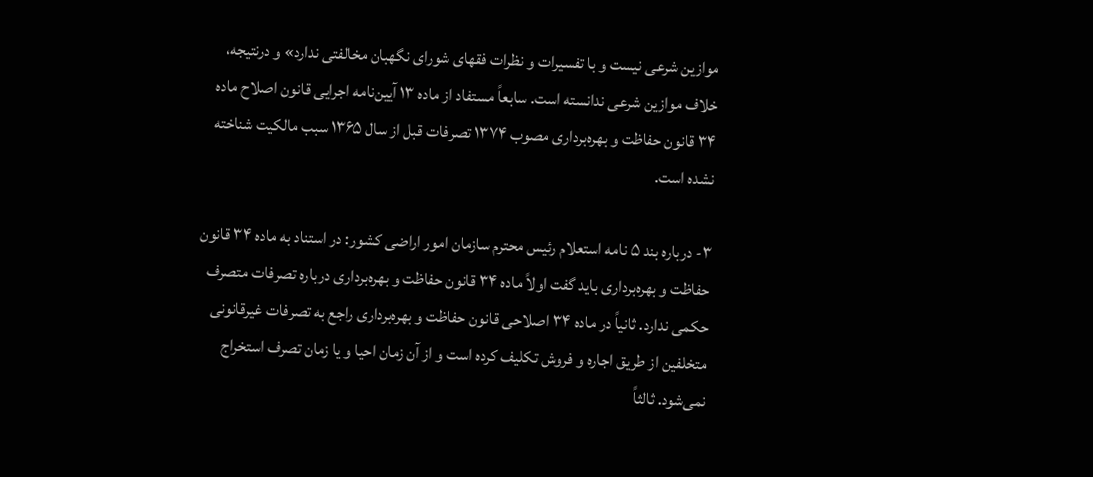موازین شرعی نیست و با تفسیرات و نظرات فقهای شورای نگهبان مخالفتی ندارد» و درنتیجه، خلاف موازین شرعی ندانسته است. سابعاً مستفاد از ماده ۱۳ آیین‌نامه اجرایی قانون اصلاح ماده ۳۴ قانون حفاظت و بهره‌برداری مصوب ۱۳۷۴ تصرفات قبل از سال ۱۳۶۵ سبب مالکیت شناخته نشده است.

۳- درباره بند ۵ نامه استعلام رئیس محترم سازمان امور اراضی کشور: در استناد به ماده ۳۴ قانون حفاظت و بهره‌برداری باید گفت اولاً ماده ۳۴ قانون حفاظت و بهره‌برداری درباره تصرفات متصرف حکمی ندارد. ثانیاً در ماده ۳۴ اصلاحی قانون حفاظت و بهره‌برداری راجع به تصرفات غیرقانونی متخلفین از طریق اجاره و فروش تکلیف کرده است و از آن زمان احیا و یا زمان تصرف استخراج نمی‌شود. ثالثاً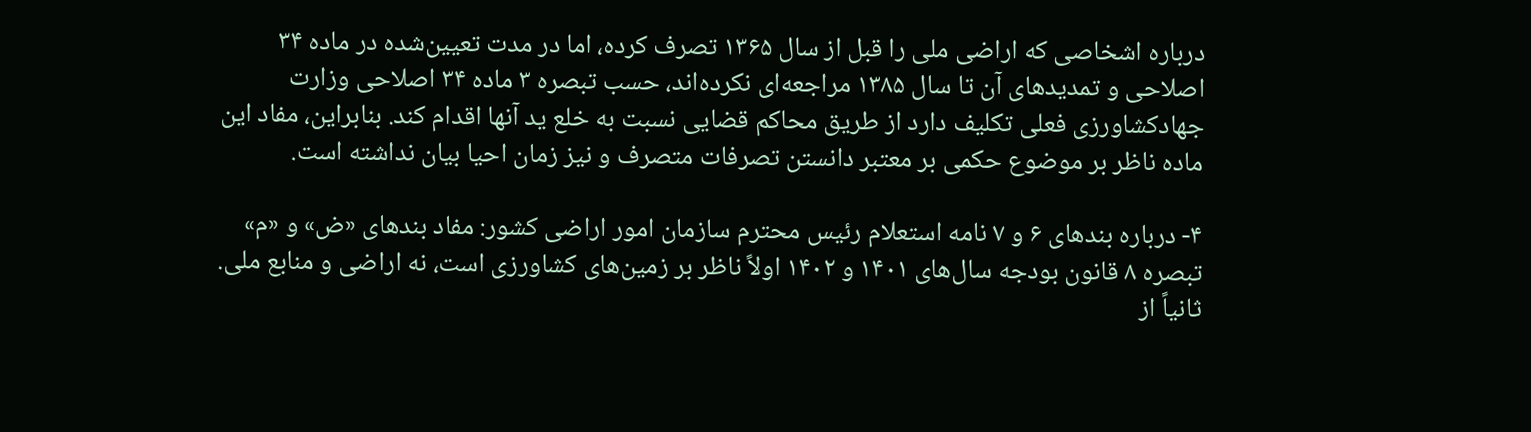درباره اشخاصی که اراضی ملی را قبل از سال ۱۳۶۵ تصرف کرده، اما در مدت تعیین‌شده در ماده ۳۴ اصلاحی و تمدیدهای آن تا سال ۱۳۸۵ مراجعه‌ای نکرده‌اند، حسب تبصره ۳ ماده ۳۴ اصلاحی وزارت جهادکشاورزی فعلی تکلیف دارد از طریق محاکم قضایی نسبت به خلع ید آنها اقدام کند. بنابراین، مفاد این ماده ناظر بر موضوع حکمی بر معتبر دانستن تصرفات متصرف و نیز زمان احیا بیان نداشته است.

۴- درباره بندهای ۶ و ۷ نامه استعلام رئیس محترم سازمان امور اراضی کشور: مفاد بندهای «ض» و «م» تبصره ۸ قانون بودجه سال‌های ۱۴۰۱ و ۱۴۰۲ اولاً ناظر بر زمین‌های کشاورزی است، نه اراضی و منابع ملی. ثانیاً از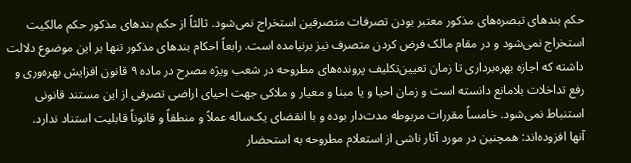حکم بندهای تبصره‌های مذکور معتبر بودن تصرفات متصرفین استخراج نمی‌شود. ثالثاً از حکم بندهای مذکور حکم مالکیت استخراج نمی‌شود و در مقام مالک فرض کردن متصرف نیز برنیامده است. رابعاً احکام بندهای مذکور تنها بر این موضوع دلالت داشته که اجازه بهره‌برداری تا زمان تعیین‌تکلیف پرونده‌های مطروحه در شعب ویژه مصرح در ماده ۹ قانون افزایش بهره‌وری و رفع تداخلات بلامانع دانسته است و زمان احیا و یا مبنا و معیار و ملاکی جهت احیای اراضی تصرفی از این مستند قانونی استنباط نمی‌شود. خامساً مقررات مربوطه مدت‌دار بوده و با انقضای یک‌ساله عملاً و منطقاً و قانوناً قابلیت استناد ندارد.
آنها افزوده‌اند: همچنین در مورد آثار ناشی از استعلام مطروحه به استحضار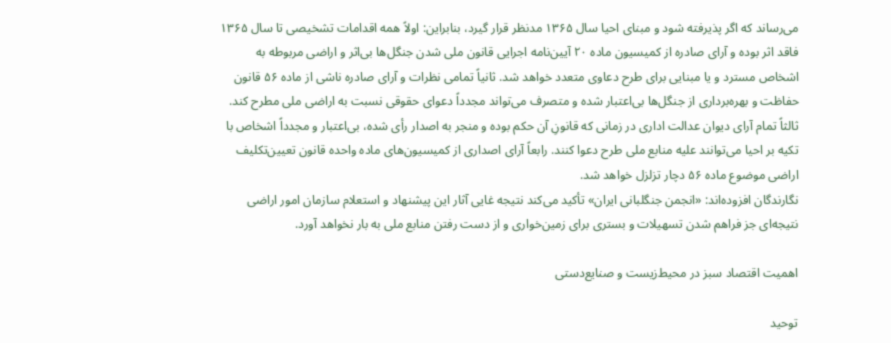می‌رساند که اگر پذیرفته شود و مبنای احیا سال ۱۳۶۵ مدنظر قرار گیرد، بنابراین: اولاً همه اقدامات تشخیصی تا سال ۱۳۶۵ فاقد اثر بوده و آرای صادره از کمیسیون ماده ۲۰ آیین‌نامه اجرایی قانون ملی شدن جنگل‌ها بی‌اثر و اراضی مربوطه به اشخاص مسترد و یا مبنایی برای طرح دعاوی متعدد خواهد شد. ثانیاً تمامی نظرات و آرای صادره ناشی از ماده ۵۶ قانون حفاظت و بهره‌برداری از جنگل‌ها بی‌اعتبار شده و متصرف می‌تواند مجدداً دعوای حقوقی نسبت به اراضی ملی مطرح کند. ثالثاً تمام آرای دیوان عدالت اداری در زمانی که قانونِ آن حکم بوده و منجر به اصدار رأی شده، بی‌اعتبار و مجدداً اشخاص با تکیه بر احیا می‌توانند علیه منابع ملی طرح دعوا کنند. رابعاً آرای اصداری از کمیسیون‌های ماده واحده قانون تعیین‌تکلیف اراضی موضوع ماده ۵۶ دچار تزلزل خواهد شد.
نگارندگان افزوده‌اند: «انجمن جنگلبانی ایران» تأکید می‌کند نتیجه غایی آثار این پیشنهاد و استعلام سازمان امور اراضی نتیجه‌ای جز فراهم شدن تسهیلات و بستری برای زمین‌‌خواری و از دست رفتن منابع ملی به بار نخواهد آورد.

اهمیت اقتصاد سبز در محیط‌زیست و صنایع‌دستی

توحید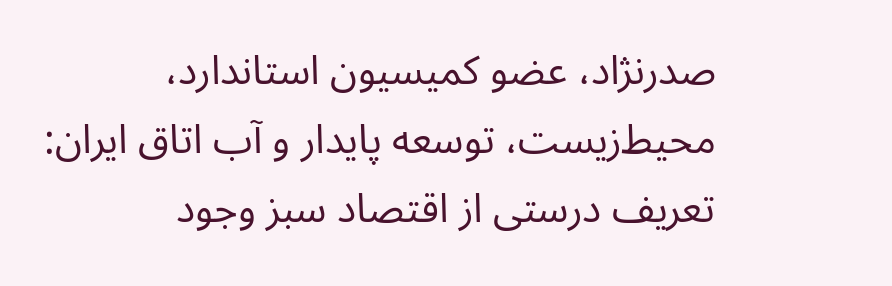صدرنژاد، عضو کمیسیون استاندارد، محیط‌زیست، توسعه پایدار و آب اتاق ایران: تعریف درستی از اقتصاد سبز وجود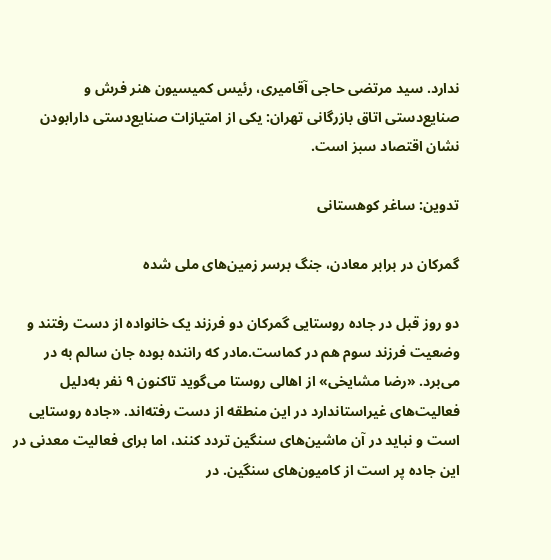ندارد. سید مرتضی حاجی آقامیری، رئیس کمیسیون هنر فرش و صنایع‌دستی اتاق بازرگانی تهران: یکی از امتیازات صنایع‌دستی دارابودن نشان اقتصاد سبز است.

تدوین: ساغر کوهستانی

گمرکان در برابر معادن، جنگ برسر زمین‌های ملی شده

دو روز قبل در جاده روستایی گمرکان دو فرزند یک خانواده از دست رفتند و وضعیت فرزند سوم هم در کماست.مادر که راننده بوده جان سالم به در می‌برد. «رضا مشایخی» از اهالی روستا می‌گوید تاکنون ۹ نفر به‌دلیل فعالیت‌های غیراستاندارد در این منطقه از دست رفته‌اند. «جاده روستایی است و نباید در آن ماشین‌های سنگین تردد کنند، اما برای فعالیت معدنی در این جاده پر است از کامیون‌های سنگین. در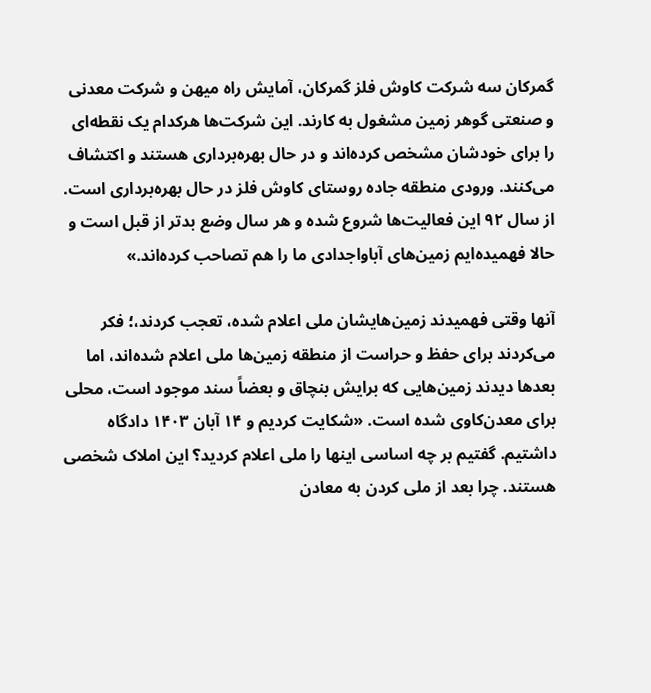گمرکان سه شرکت کاوش فلز گمرکان، آمایش راه میهن و شرکت معدنی و صنعتی گوهر زمین مشغول به کارند. این شرکت‌ها هرکدام یک نقطه‌ای را برای خودشان مشخص کرده‌اند و در حال بهره‌برداری هستند و اکتشاف می‌کنند. ورودی منطقه جاده روستای کاوش فلز در حال بهره‌برداری است. از سال ۹۲ این فعالیت‌ها شروع شده و هر سال وضع بدتر از قبل است و حالا فهمیده‌ایم زمین‌های آباواجدادی ما را هم تصاحب کرده‌اند.»

آنها وقتی فهمیدند زمین‌هایشان ملی اعلام شده، تعجب کردند،؛ فکر می‌کردند برای حفظ و حراست از منطقه زمین‌ها ملی اعلام شده‌اند، اما بعدها دیدند زمین‌هایی که برایش بنچاق و بعضاً سند موجود است، محلی برای معدن‌کاوی شده است. «شکایت کردیم و ۱۴ آبان ۱۴۰۳ دادگاه داشتیم. گفتیم بر چه اساسی اینها را ملی اعلام کردید؟ این املاک شخصی هستند. چرا بعد از ملی کردن به معادن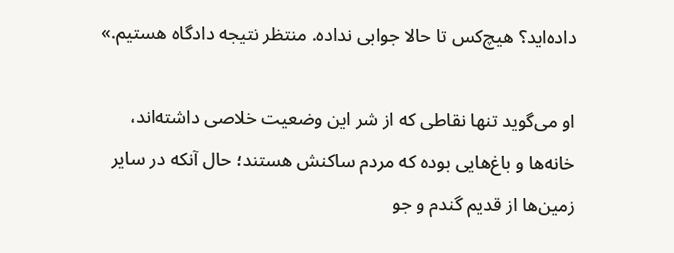داده‌اید؟ هیچ‌کس تا حالا جوابی نداده. منتظر نتیجه دادگاه هستیم.»

او می‌گوید تنها نقاطی که از شر این وضعیت خلاصی داشته‌اند، خانه‌ها و باغ‌هایی بوده‌ که مردم ساکنش هستند؛ حال آنکه در سایر زمین‌ها از قدیم گندم و جو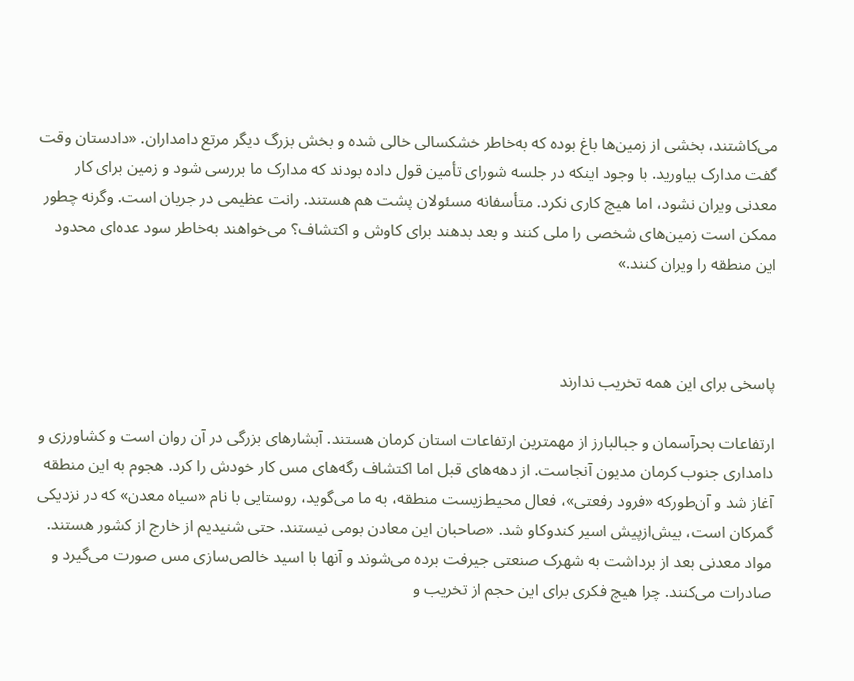می‌کاشتند، بخشی از زمین‌ها باغ بوده که به‌خاطر خشکسالی خالی شده و بخش بزرگ دیگر مرتع دامداران. «دادستان وقت گفت مدارک بیاورید. با وجود اینکه در جلسه شورای تأمین قول داده بودند که مدارک ما بررسی شود و زمین برای کار معدنی ویران نشود، اما هیچ کاری نکرد. متأسفانه مسئولان پشت هم هستند. رانت عظیمی در جریان است. وگرنه چطور ممکن است زمین‌های شخصی را ملی کنند و بعد بدهند برای کاوش و اکتشاف؟ می‌خواهند به‌خاطر سود عده‌ای محدود این منطقه را ویران کنند.»



پاسخی برای این همه تخریب ندارند

ارتفاعات بحرآسمان و جبالبارز از مهمترین ارتفاعات استان کرمان هستند. آبشارهای بزرگی در آن روان است و کشاورزی و دامداری جنوب کرمان مدیون آنجاست. از دهه‌های قبل اما اکتشاف رگه‌های مس کار خودش را کرد. هجوم به این منطقه آغاز شد و آن‌طورکه «فرود رفعتی»، فعال محیط‌زیست منطقه، به ما می‌گوید، روستایی با نام «سیاه معدن» که در نزدیکی گمرکان است، بیش‌ازپیش اسیر کندوکاو شد. «صاحبان این معادن بومی نیستند. حتی شنیدیم از خارج از کشور هستند. مواد معدنی بعد از برداشت به شهرک صنعتی جیرفت برده می‌شوند و آنها با اسید خالص‌سازی مس صورت می‌گیرد و صادرات می‌کنند. چرا هیچ فکری برای این حجم از تخریب و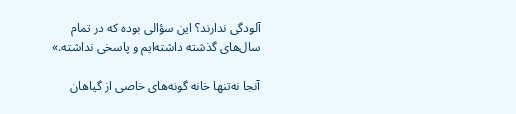آلودگی ندارند؟ این سؤالی بوده که در تمام سال‌های گذشته داشته‌ایم و پاسخی نداشته.»

آنجا نه‌تنها خانه گونه‌های خاصی از گیاهان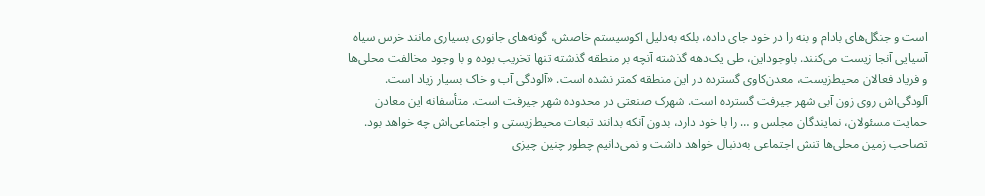است و جنگل‌های بادام و بنه را در خود جای داده، بلکه به‌دلیل اکوسیستم خاصش، گونه‌های جانوری بسیاری مانند خرس سیاه آسیایی آنجا زیست می‌کنند. باوجوداین، طی یک‌دهه گذشته آنچه بر منطقه گذشته تنها تخریب بوده و با وجود مخالفت محلی‌ها و فریاد فعالان محیط‌زیست، معدن‌کاوی گسترده در این منطقه کمتر نشده است. «آلودگی آب و خاک بسیار زیاد است. آلودگی‌اش روی زون آبی شهر جیرفت گسترده است. شهرک صنعتی در محدوده شهر جیرفت است. متأسفانه این معادن حمایت‌ مسئولان، نمایندگان مجلس و … را با خود دارد، بدون آنکه بدانند تبعات محیط‌زیستی و اجتماعی‌اش چه خواهد بود. تصاحب زمین محلی‌ها تنش اجتماعی به‌دنبال خواهد داشت و نمی‌دانیم چطور چنین چیزی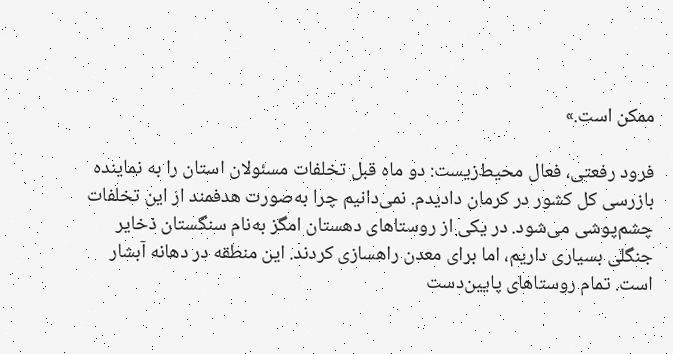ممکن است.»

فرود رفعتی، فعال محیط‌زیست: دو ماه قبل تخلفات مسئولان استان را به نماینده بازرسی کل کشور در کرمان دادیدم. نمی‌دانیم چرا به‌صورت هدفمند از این تخلفات چشم‌پوشی می‌شود. در یکی از روستاهای دهستان امگز به‌نام سنگستان ذخایر جنگلی بسیاری داریم، اما برای معدن راهسازی کردند. این منطقه در دهانه آبشار است. تمام روستاهای پایین‌دست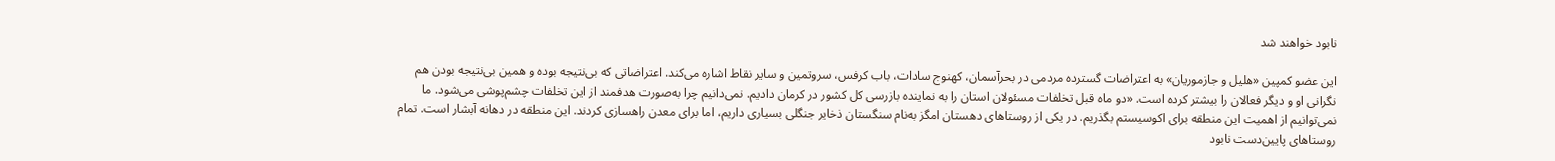نابود خواهند شد

این عضو کمپین «هلیل و جازموریان» به اعتراضات گسترده مردمی در بحرآسمان، کهنوج سادات، باب کرفس، سروتمین و سایر نقاط اشاره می‌کند. اعتراضاتی که بی‌نتیجه بوده و همین بی‌نتیجه بودن هم نگرانی او و دیگر فعالان را بیشتر کرده است. «دو ماه قبل تخلفات مسئولان استان را به نماینده بازرسی کل کشور در کرمان دادیم. نمی‌دانیم چرا به‌صورت هدفمند از این تخلفات چشم‌پوشی می‌شود. ما نمی‌توانیم از اهمیت این منطقه برای اکوسیستم بگذریم. در یکی از روستاهای دهستان امگز به‌نام سنگستان ذخایر جنگلی بسیاری داریم، اما برای معدن راهسازی کردند. این منطقه در دهانه آبشار است. تمام روستاهای پایین‌دست نابود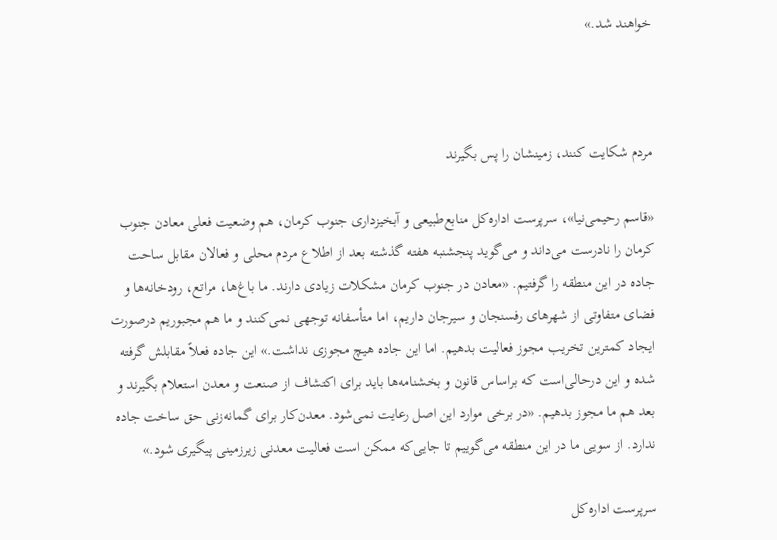خواهند شد.»



مردم شکایت کنند، زمینشان را پس بگیرند

«قاسم رحیمی‌نیا»، سرپرست اداره‌کل منابع‌طبیعی و آبخیزداری جنوب کرمان، هم وضعیت فعلی معادن جنوب کرمان را نادرست می‌داند و می‌گوید پنجشنبه هفته گذشته بعد از اطلاع مردم محلی و فعالان مقابل ساحت جاده در این منطقه را گرفتیم. «معادن در جنوب کرمان مشکلات زیادی دارند. ما باغ‌ها، مراتع، رودخانه‌ها و فضای متفاوتی از شهرهای رفسنجان و سیرجان داریم، اما متأسفانه توجهی نمی‌کنند و ما هم مجبوریم درصورت ایجاد کمترین تخریب مجوز فعالیت بدهیم. اما این جاده هیچ مجوزی نداشت.» این جاده فعلاً مقابلش گرفته شده و این درحالی‌است که براساس قانون و بخشنامه‌ها باید برای اکتشاف از صنعت و معدن استعلام بگیرند و بعد هم ما مجوز بدهیم. «در برخی موارد این اصل رعایت نمی‌شود. معدن‌کار برای گمانه‌زنی حق ساخت جاده ندارد. از سویی ما در این منطقه می‌گوییم تا جایی‌که ممکن است فعالیت معدنی زیرزمینی پیگیری شود.»

سرپرست اداره‌کل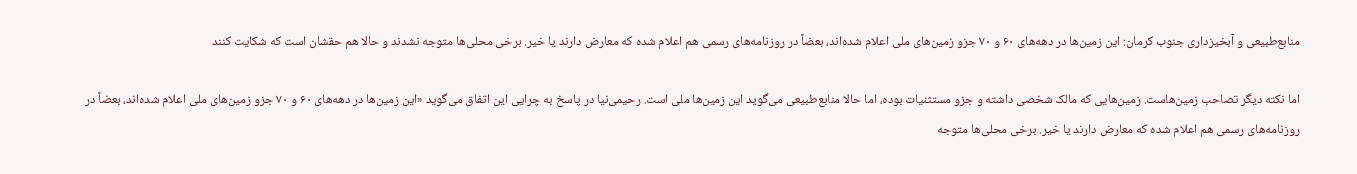منابع‌طبیعی و آبخیزداری جنوب کرمان: این زمین‌ها در دهه‌های ۶۰ و ۷۰ جزو زمین‌های ملی اعلام شده‌اند، بعضاً در روزنامه‌های رسمی هم اعلام شده که معارض دارند یا خیر. برخی محلی‌ها متوجه نشدند و حالا هم حقشان است که شکایت کنند

اما نکته دیگر تصاحب زمین‌هاست. زمین‌هایی که مالک شخصی داشته و جزو مستثنیات بوده، اما حالا منابع‌طبیعی می‌گوید این زمین‌ها ملی است. رحیمی‌نیا در پاسخ به چرایی این اتفاق می‌گوید «این زمین‌ها در دهه‌های ۶۰ و ۷۰ جزو زمین‌های ملی اعلام شده‌اند، بعضاً در روزنامه‌های رسمی هم اعلام شده که معارض دارند یا خیر. برخی محلی‌ها متوجه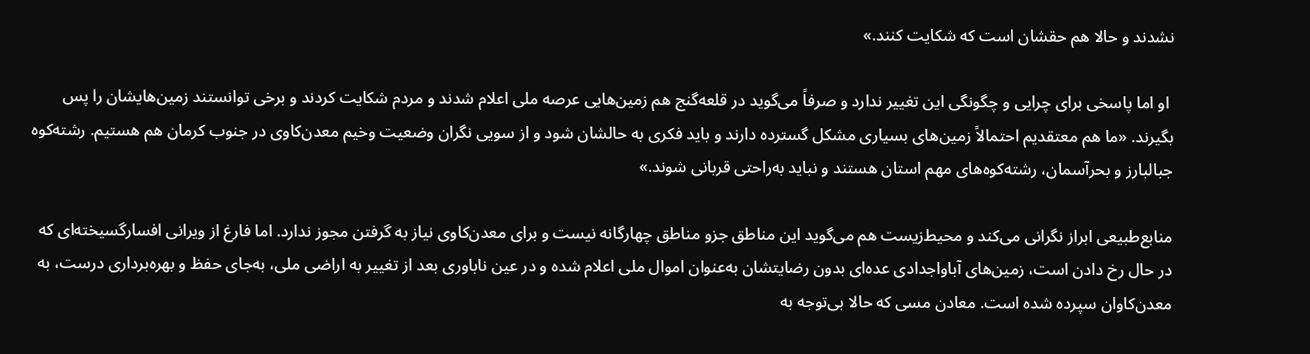نشدند و حالا هم حقشان است که شکایت کنند.»

 او اما پاسخی برای چرایی و چگونگی این تغییر ندارد و صرفاً می‌گوید در قلعه‌گنج هم زمین‌هایی عرصه ملی اعلام شدند و مردم شکایت کردند و برخی توانستند زمین‌هایشان را پس بگیرند. «ما هم معتقدیم احتمالاً زمین‌های بسیاری مشکل گسترده دارند و باید فکری به حالشان شود و از سویی نگران وضعیت وخیم معدن‌کاوی در جنوب کرمان هم هستیم. رشته‌کوه جبالبارز و بحرآسمان، رشته‌‌کوه‌های مهم استان هستند و نباید به‌راحتی قربانی شوند.»

منابع‌طبیعی ابراز نگرانی می‌کند و محیط‌زیست هم می‌گوید این مناطق جزو مناطق چهارگانه نیست و برای معدن‌کاوی نیاز به گرفتن مجوز ندارد. اما فارغ از ویرانی افسارگسیخته‌ای که در حال رخ دادن است، زمین‌های آباواجدادی عده‌ای بدون رضایتشان به‌عنوان اموال ملی اعلام شده و در عین ناباوری بعد از تغییر به اراضی ملی، به‌جای حفظ و بهره‌برداری درست، به معدن‌کاوان سپرده شده است. معادن مسی که حالا بی‌توجه به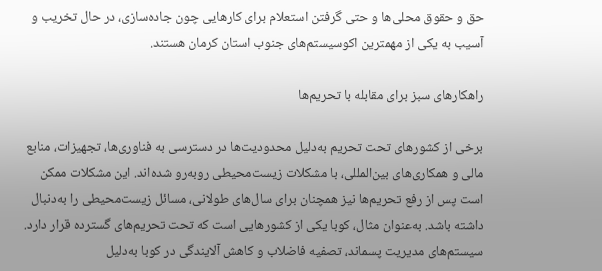حق و حقوق محلی‌ها و حتی گرفتن استعلام برای کارهایی چون جاده‌سازی، در حال تخریب و آسیب به یکی از مهمترین اکوسیستم‌های جنوب استان کرمان هستند.

راهکارهای سبز برای مقابله با تحریم‌ها

برخی از کشورهای تحت تحریم به‌دلیل محدودیت‌ها در دسترسی به فناوری‌ها، تجهیزات، منابع مالی و همکاری‌های بین‌المللی، با مشکلات زیست‌محیطی روبه‌رو شده‌اند. این مشکلات ممکن است پس از رفع تحریم‌ها نیز همچنان برای سال‌های طولانی، مسائل زیست‌محیطی را به‌دنبال داشته باشد. به‌عنوان مثال، کوبا یکی از کشورهایی است که تحت تحریم‌های گسترده‌ قرار دارد. سیستم‌های مدیریت پسماند، تصفیه فاضلاب و کاهش آلایندگی در کوبا به‌دلیل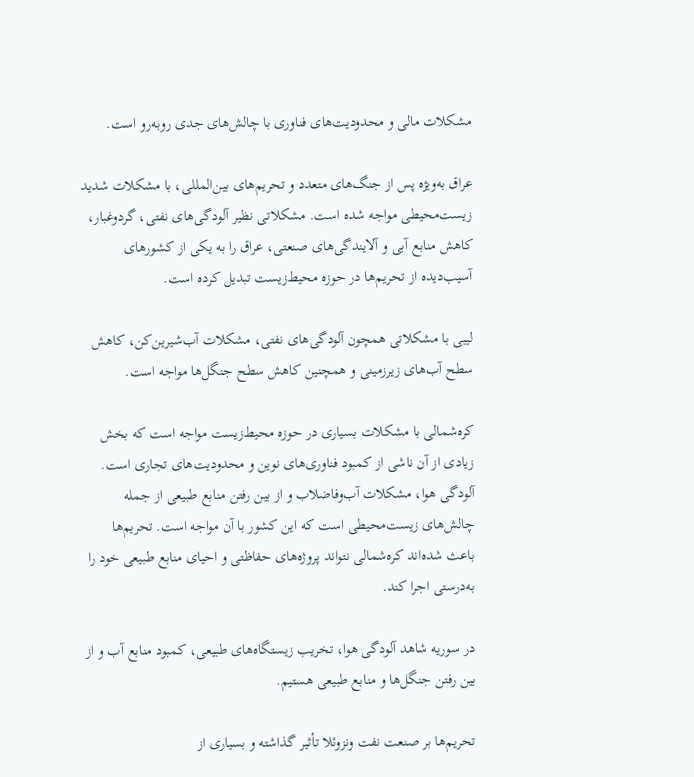مشکلات مالی و محدودیت‌های فناوری با چالش‌های جدی روبه‌رو است.

عراق به‌ویژه پس از جنگ‌های متعدد و تحریم‌های بین‌المللی، با مشکلات شدید زیست‌محیطی مواجه شده است. مشکلاتی نظیر آلودگی‌های نفتی، گردوغبار، کاهش منابع آبی و آلایندگی‌های صنعتی، عراق را به یکی از کشورهای آسیب‌دیده از تحریم‌ها در حوزه محیط‌زیست تبدیل کرده است.

لیبی با مشکلاتی همچون آلودگی‌های نفتی، مشکلات آب‌شیرین‌کن، کاهش سطح آب‌های زیرزمینی و همچنین کاهش سطح جنگل‌ها مواجه است.

کره‌شمالی با مشکلات بسیاری در حوزه محیط‌زیست مواجه است که بخش زیادی از آن ناشی از کمبود فناوری‌های نوین و محدودیت‌های تجاری است. آلودگی هوا، مشکلات آب‌وفاضلاب و از بین رفتن منابع طبیعی از جمله چالش‌های زیست‌محیطی است که این کشور با آن مواجه است. تحریم‌ها باعث شده‌اند کره‌شمالی نتواند پروژه‌های حفاظتی و احیای منابع طبیعی خود را به‌درستی اجرا کند.

در سوریه شاهد آلودگی هوا، تخریب زیستگاه‌های طبیعی، کمبود منابع آب و از بین رفتن جنگل‌ها و منابع طبیعی هستیم.

تحریم‌ها بر صنعت نفت ونزوئلا تأثیر گذاشته و بسیاری از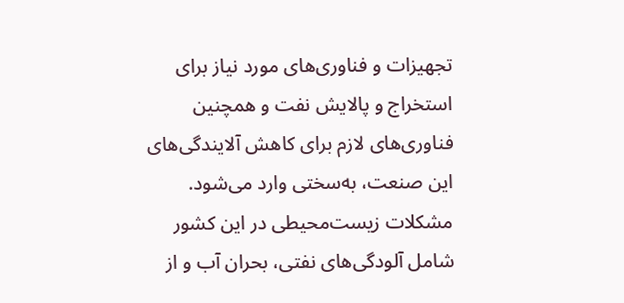تجهیزات و فناوری‌های مورد نیاز برای استخراج و پالایش نفت و همچنین فناوری‌های لازم برای کاهش آلایندگی‌های این صنعت، به‌سختی وارد می‌شود. مشکلات زیست‌محیطی در این کشور شامل آلودگی‌های نفتی، بحران آب و از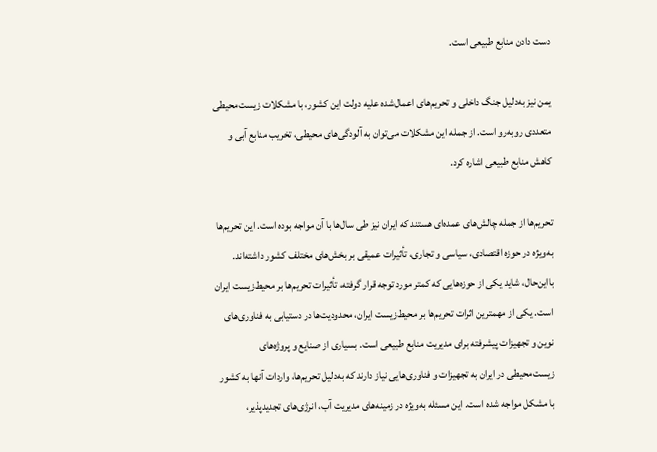دست دادن منابع طبیعی است.

یمن نیز به‌دلیل جنگ داخلی و تحریم‌های اعمال‌شده علیه دولت این کشور، با مشکلات زیست‌محیطی متعددی روبه‌رو است. از جمله این مشکلات می‌توان به آلودگی‌های محیطی، تخریب منابع آبی و کاهش منابع طبیعی اشاره کرد.

تحریم‌ها از جمله چالش‌های عمده‌ای هستند که ایران نیز طی سال‌ها با آن مواجه بوده است. این تحریم‌ها به‌ویژه در حوزه اقتصادی، سیاسی و تجاری، تأثیرات عمیقی بر بخش‌های مختلف کشور داشته‌اند. بااین‌حال، شاید یکی از حوزه‌هایی که کمتر مورد توجه قرار گرفته، تأثیرات تحریم‌ها بر محیط‌زیست ایران است. یکی از مهمترین اثرات تحریم‌ها بر محیط‌زیست ایران، محدودیت‌ها در دستیابی به فناوری‌های نوین و تجهیزات پیشرفته برای مدیریت منابع طبیعی است. بسیاری از صنایع و پروژه‌های زیست‌محیطی در ایران به تجهیزات و فناوری‌هایی نیاز دارند که به‌دلیل تحریم‌ها، واردات آنها به کشور با مشکل مواجه شده است. این مسئله به‌ویژه در زمینه‌های مدیریت آب، انرژی‌های تجدیدپذیر،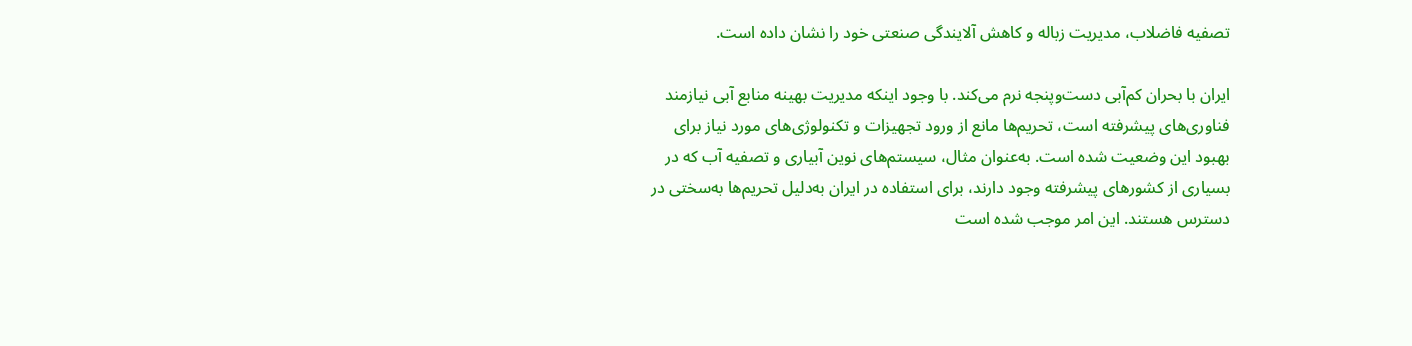تصفیه فاضلاب، مدیریت زباله و کاهش آلایندگی صنعتی خود را نشان داده است.

ایران با بحران کم‌آبی دست‌وپنجه نرم می‌کند. با وجود اینکه مدیریت بهینه منابع آبی نیازمند فناوری‌های پیشرفته است، تحریم‌ها مانع از ورود تجهیزات و تکنولوژی‌های مورد نیاز برای بهبود این وضعیت شده است. به‌عنوان مثال، سیستم‌های نوین آبیاری و تصفیه آب که در بسیاری از کشورهای پیشرفته وجود دارند، برای استفاده در ایران به‌دلیل تحریم‌ها به‌سختی در دسترس هستند. این امر موجب شده است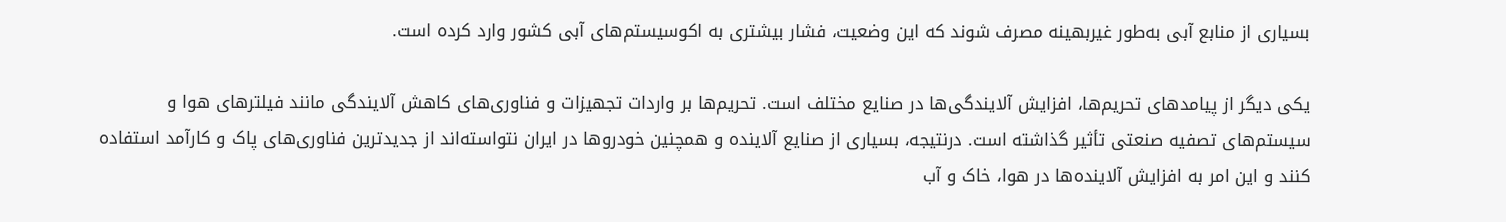بسیاری از منابع آبی به‌طور غیربهینه مصرف شوند که این وضعیت، فشار بیشتری به اکوسیستم‌های آبی کشور وارد کرده است.

یکی دیگر از پیامدهای تحریم‌ها، افزایش آلایندگی‌ها در صنایع مختلف است. تحریم‌ها بر واردات تجهیزات و فناوری‌های کاهش آلایندگی مانند فیلترهای هوا و سیستم‌های تصفیه صنعتی تأثیر گذاشته است. درنتیجه، بسیاری از صنایع آلاینده و همچنین خودروها در ایران نتواسته‌اند از جدیدترین فناوری‌های پاک و کارآمد استفاده کنند و این امر به افزایش آلاینده‌ها در هوا، خاک و آب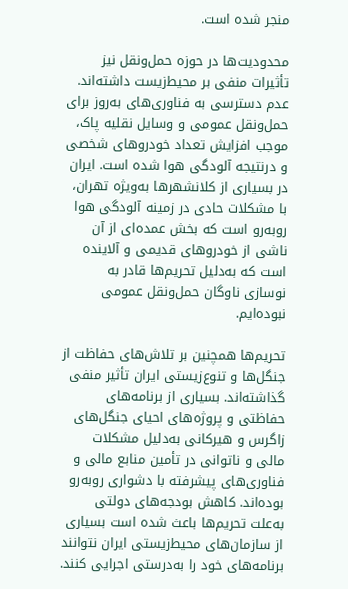منجر شده است.

محدودیت‌ها در حوزه حمل‌ونقل نیز تأثیرات منفی بر محیط‌زیست داشته‌اند. عدم دسترسی به فناوری‌های به‌روز برای حمل‌ونقل عمومی و وسایل نقلیه پاک، موجب افزایش تعداد خودروهای شخصی و درنتیجه آلودگی هوا شده است. ایران در بسیاری از کلانشهرها به‌ویژه تهران، با مشکلات حادی در زمینه آلودگی هوا روبه‌رو است که بخش عمده‌ای از آن ناشی از خودروهای قدیمی و آلاینده است که به‌دلیل تحریم‌ها قادر به نوسازی ناوگان حمل‌ونقل عمومی نبوده‌ایم.

تحریم‌ها همچنین بر تلاش‌های حفاظت از جنگل‌ها و تنوع‌زیستی ایران تأثیر منفی گذاشته‌اند. بسیاری از برنامه‌های حفاظتی و پروژه‌های احیای جنگل‌های زاگرس و هیرکانی به‌دلیل مشکلات مالی و ناتوانی در تأمین منابع مالی و فناوری‌های پیشرفته با دشواری روبه‌رو بوده‌اند. کاهش بودجه‌های دولتی به‌علت تحریم‌ها باعث شده است بسیاری از سازمان‌های محیط‌زیستی ایران نتوانند برنامه‌های خود را به‌درستی اجرایی کنند.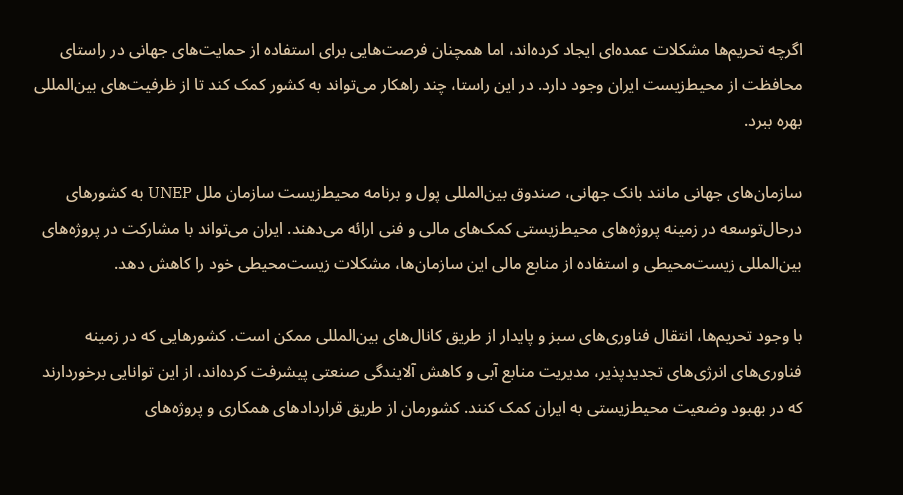اگرچه تحریم‌ها مشکلات عمده‌ای ایجاد کرده‌اند، اما همچنان فرصت‌هایی برای استفاده از حمایت‌های جهانی در راستای محافظت از محیط‌زیست ایران وجود دارد. در این راستا، چند راهکار می‌تواند به کشور کمک کند تا از ظرفیت‌های بین‌المللی بهره ببرد.

سازمان‌های جهانی مانند بانک جهانی، صندوق بین‌المللی پول و برنامه محیط‌زیست سازمان ملل UNEP به کشورهای درحال‌توسعه در زمینه پروژه‌های محیط‌زیستی کمک‌های مالی و فنی ارائه می‌دهند. ایران می‌تواند با مشارکت در پروژه‌های بین‌المللی زیست‌محیطی و استفاده از منابع مالی این سازمان‌ها، مشکلات زیست‌محیطی خود را کاهش دهد.

با وجود تحریم‌ها، انتقال فناوری‌های سبز و پایدار از طریق کانال‌های بین‌المللی ممکن است. کشورهایی که در زمینه فناوری‌های انرژی‌های تجدیدپذیر، مدیریت منابع آبی و کاهش آلایندگی صنعتی پیشرفت کرده‌اند، از این توانایی برخوردارند که در بهبود وضعیت محیط‌زیستی به ایران کمک کنند. کشورمان از طریق قراردادهای همکاری و پروژه‌های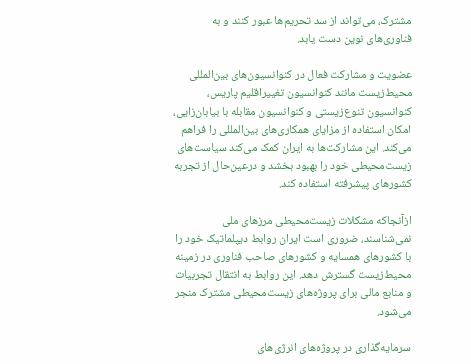مشترک، می‌تواند از سد تحریم‌ها عبور کنند و به فناوری‌های نوین دست یابد.

عضویت و مشارکت فعال در کنوانسیون‌های بین‌المللی محیط‌زیست مانند کنوانسیون تغییراقلیم پاریس، کنوانسیون تنوع‌زیستی و کنوانسیون مقابله با بیابان‌زایی، امکان استفاده از مزایای همکاری‌های بین‌المللی را فراهم می‌کند. این مشارکت‌ها به ایران کمک می‌کند سیاست‌های زیست‌محیطی خود را بهبود بخشد و درعین‌حال از تجربه کشورهای پیشرفته استفاده کند.

ازآنجاکه مشکلات زیست‌محیطی مرزهای ملی نمی‌شناسند، ضروری است ایران روابط دیپلماتیک خود را با کشورهای همسایه و کشورهای صاحب فناوری در زمینه محیط‌زیست گسترش دهد. این روابط به انتقال تجربیات و منابع مالی برای پروژه‌های زیست‌محیطی مشترک منجر می‌شود.

سرمایه‌گذاری در پروژه‌های انرژی‌های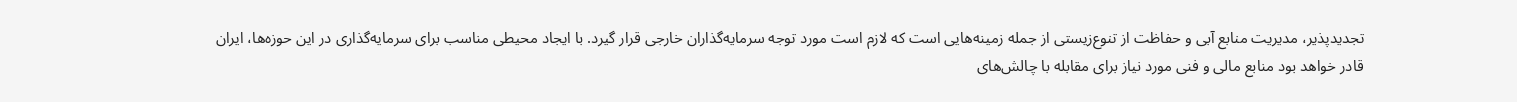تجدیدپذیر، مدیریت منابع آبی و حفاظت از تنوع‌زیستی از جمله زمینه‌هایی است که لازم است مورد توجه سرمایه‌گذاران خارجی قرار گیرد. با ایجاد محیطی مناسب برای سرمایه‌گذاری در این حوزه‌ها، ایران قادر خواهد بود منابع مالی و فنی مورد نیاز برای مقابله با چالش‌های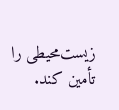زیست‌محیطی را تأمین کند.